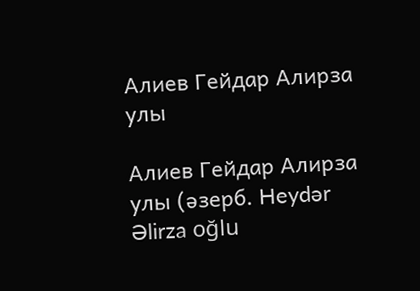Алиев Гейдар Алирза улы

Алиев Гейдар Алирза улы (әзерб. Heydər Əlirza oğlu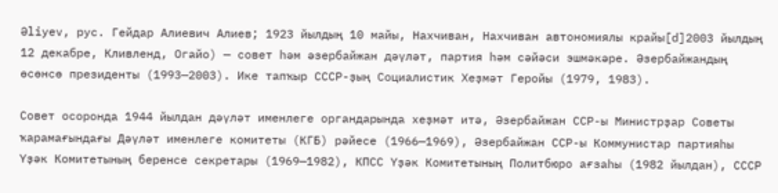Əliyev, рус. Гейдар Алиевич Алиев; 1923 йылдың 10 майы, Нахчиван, Нахчиван автономиялы крайы[d]2003 йылдың 12 декабре, Кливленд, Огайо) — совет һәм әзербайжан дәүләт, партия һәм сәйәси эшмәкәре. Әзербайжандың өсөнсө президенты (1993—2003). Ике тапҡыр СССР-ҙың Социалистик Хеҙмәт Геройы (1979, 1983).

Совет осоронда 1944 йылдан дәүләт именлеге органдарында хеҙмәт итә, Әзербайжан ССР-ы Министрҙар Советы ҡарамағындағы Дәүләт именлеге комитеты (КГБ) рәйесе (1966—1969), Әзербайжан ССР-ы Коммунистар партияһы Үҙәк Комитетының беренсе секретары (1969—1982), КПСС Үҙәк Комитетының Политбюро ағзаһы (1982 йылдан), СССР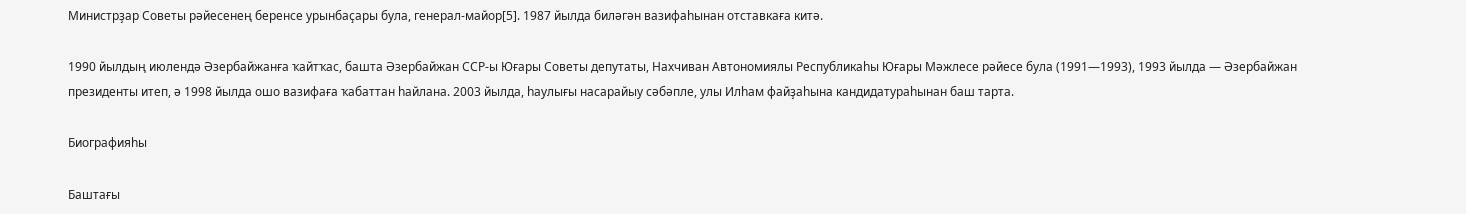Министрҙар Советы рәйесенең беренсе урынбаҫары була, генерал-майор[5]. 1987 йылда биләгән вазифаһынан отставкаға китә.

1990 йылдың июлендә Әзербайжанға ҡайтҡас, башта Әзербайжан ССР-ы Юғары Советы депутаты, Нахчиван Автономиялы Республикаһы Юғары Мәжлесе рәйесе була (1991—1993), 1993 йылда — Әзербайжан президенты итеп, ә 1998 йылда ошо вазифаға ҡабаттан һайлана. 2003 йылда, һаулығы насарайыу сәбәпле, улы Илһам файҙаһына кандидатураһынан баш тарта.

Биографияһы

Баштағы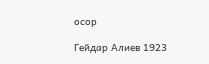осор

Гейдар Алиев 1923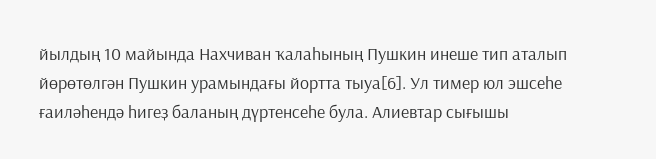йылдың 10 майында Нахчиван ҡалаһының Пушкин инеше тип аталып йөрөтөлгән Пушкин урамындағы йортта тыуа[6]. Ул тимер юл эшсеһе ғаиләһендә һигеҙ баланың дүртенсеһе була. Алиевтар сығышы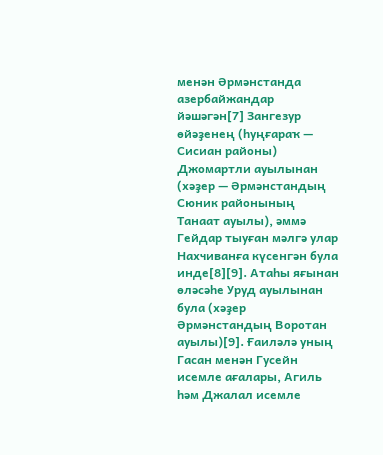менән Әрмәнстанда азербайжандар йәшәгән[7] Зангезур өйәҙенең (һуңғараҡ — Сисиан районы) Джомартли ауылынан (хәҙер — Әрмәнстандың Сюник районының Танаат ауылы), әммә Гейдар тыуған мәлгә улар Нахчиванға күсенгән була инде[8][9]. Атаһы яғынан өләсәһе Уруд ауылынан була (хәҙер Әрмәнстандың Воротан ауылы)[9]. Ғаиләлә уның Гасан менән Гусейн исемле ағалары, Агиль һәм Джалал исемле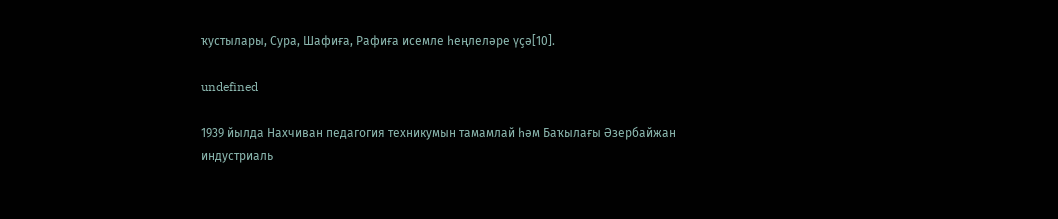ҡустылары, Сура, Шафиға, Рафиға исемле һеңлеләре үҫә[10].

undefined

1939 йылда Нахчиван педагогия техникумын тамамлай һәм Баҡылағы Әзербайжан индустриаль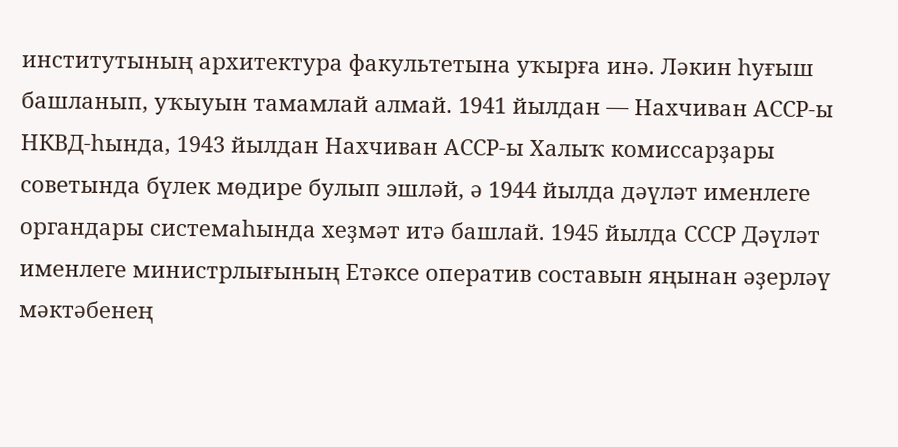институтының архитектура факультетына уҡырға инә. Ләкин һуғыш башланып, уҡыуын тамамлай алмай. 1941 йылдан — Нахчиван АССР-ы НКВД-һында, 1943 йылдан Нахчиван АССР-ы Халыҡ комиссарҙары советында бүлек мөдире булып эшләй, ә 1944 йылда дәүләт именлеге органдары системаһында хеҙмәт итә башлай. 1945 йылда СССР Дәүләт именлеге министрлығының Етәксе оператив составын яңынан әҙерләү мәктәбенең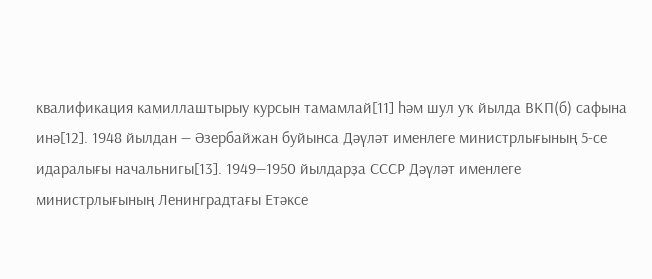квалификация камиллаштырыу курсын тамамлай[11] һәм шул уҡ йылда ВКП(б) сафына инә[12]. 1948 йылдан — Әзербайжан буйынса Дәүләт именлеге министрлығының 5-се идаралығы начальнигы[13]. 1949—1950 йылдарҙа СССР Дәүләт именлеге министрлығының Ленинградтағы Етәксе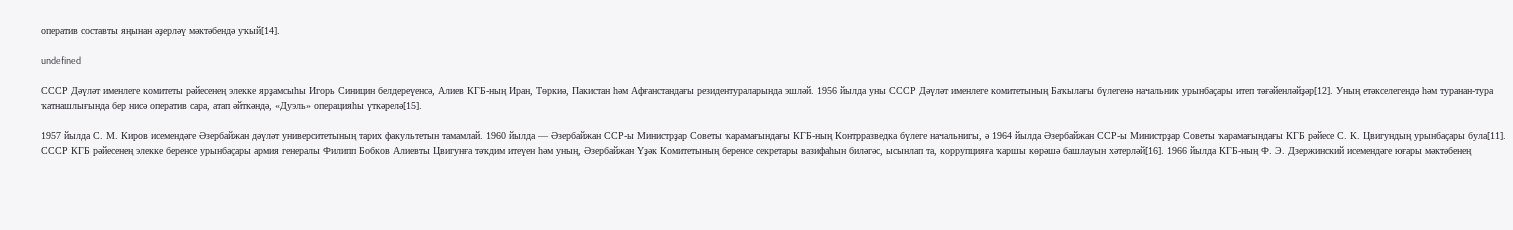оператив составты яңынан әҙерләү мәктәбендә уҡый[14].

undefined

СССР Дәүләт именлеге комитеты рәйесенең элекке ярҙамсыһы Игорь Синицин белдереүенсә, Алиев КГБ-ның Иран, Төркиә, Пакистан һәм Афғанстандағы резидентураларында эшләй. 1956 йылда уны СССР Дәүләт именлеге комитетының Баҡылағы бүлегенә начальник урынбаҫары итеп тәғәйенләйҙәр[12]. Уның етәкселегендә һәм туранан-тура ҡатнашлығында бер нисә оператив сара, атап әйткәндә, «Дуэль» операцияһы үткәрелә[15].

1957 йылда С. М. Киров исемендәге Әзербайжан дәүләт университетының тарих факультетын тамамлай. 1960 йылда — Әзербайжан ССР-ы Министрҙар Советы ҡарамағындағы КГБ-ның Контрразведка бүлеге начальнигы, ә 1964 йылда Әзербайжан ССР-ы Министрҙар Советы ҡарамағындағы КГБ рәйесе С. К. Цвигундың урынбаҫары була[11]. СССР КГБ рәйесенең элекке беренсе урынбаҫары армия генералы Филипп Бобков Алиевты Цвигунға тәҡдим итеүен һәм уның, Әзербайжан Үҙәк Комитетының беренсе секретары вазифаһын биләгәс, ысынлап та, коррупцияға ҡаршы көрәшә башлауын хәтерләй[16]. 1966 йылда КГБ-ның Ф. Э. Дзержинский исемендәге юғары мәктәбенең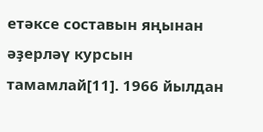етәксе составын яңынан әҙерләү курсын тамамлай[11]. 1966 йылдан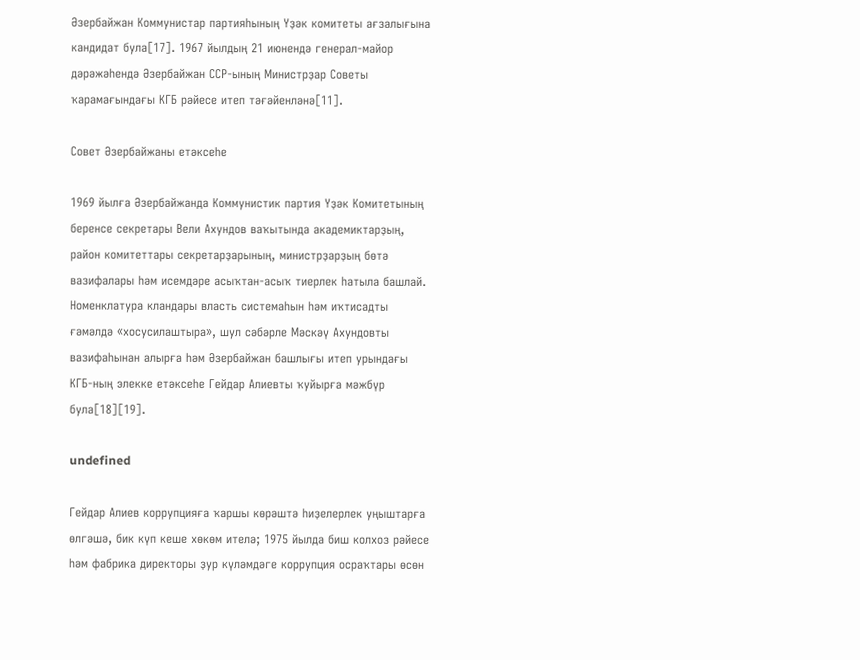Әзербайжан Коммунистар партияһының Үҙәк комитеты ағзалығына кандидат була[17]. 1967 йылдың 21 июнендә генерал-майор дәрәжәһендә Әзербайжан ССР-ының Министрҙар Советы ҡарамағындағы КГБ рәйесе итеп тәғәйенләнә[11].

Совет Әзербайжаны етәксеһе

1969 йылға Әзербайжанда Коммунистик партия Үҙәк Комитетының беренсе секретары Вели Ахундов ваҡытында академиктарҙың, район комитеттары секретарҙарының, министрҙарҙың бөтә вазифалары һәм исемдәре асыҡтан-асыҡ тиерлек һатыла башлай. Номенклатура кландары власть системаһын һәм иҡтисадты ғәмәлдә «хосусилаштыра», шул сәбәрле Мәскәү Ахундовты вазифаһынан алырға һәм Әзербайжан башлығы итеп урындағы КГБ-ның элекке етәксеһе Гейдар Алиевты ҡуйырға мәжбүр була[18][19].

undefined

Гейдар Алиев коррупцияға ҡаршы көрәштә һиҙелерлек уңыштарға өлгәшә, бик күп кеше хөкөм ителә; 1975 йылда биш колхоз рәйесе һәм фабрика директоры ҙур күләмдәге коррупция осраҡтары өсөн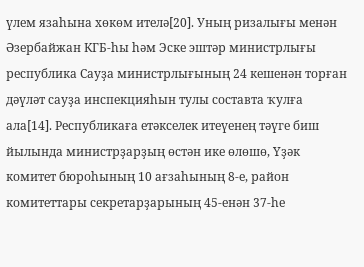үлем язаһына хөкөм ителә[20]. Уның ризалығы менән Әзербайжан КГБ-һы һәм Эске эштәр министрлығы республика Сауҙа министрлығының 24 кешенән торған дәүләт сауҙа инспекцияһын тулы составта ҡулға ала[14]. Республикаға етәкселек итеүенең тәүге биш йылында министрҙарҙың өстән ике өлөшө, Үҙәк комитет бюроһының 10 ағзаһының 8-е, район комитеттары секретарҙарының 45-енән 37-һе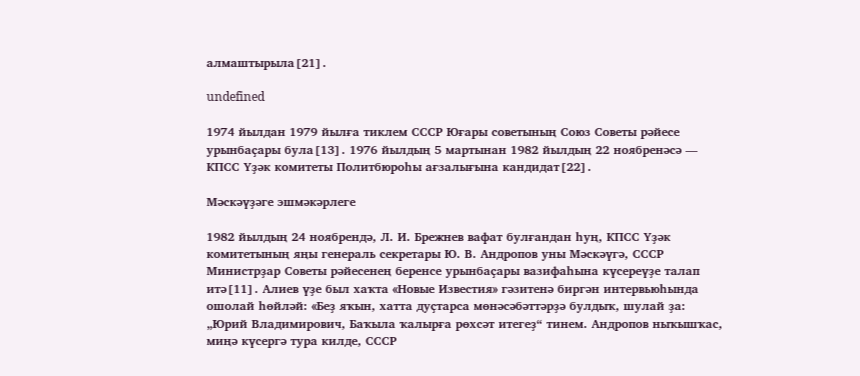алмаштырыла[21].

undefined

1974 йылдан 1979 йылға тиклем СССР Юғары советының Союз Советы рәйесе урынбаҫары була[13]. 1976 йылдың 5 мартынан 1982 йылдың 22 ноябренәсә — КПСС Үҙәк комитеты Политбюроһы ағзалығына кандидат[22].

Мәскәүҙәге эшмәкәрлеге

1982 йылдың 24 ноябрендә, Л. И. Брежнев вафат булғандан һуң, КПСС Үҙәк комитетының яңы генераль секретары Ю. В. Андропов уны Мәскәүгә, СССР Министрҙар Советы рәйесенең беренсе урынбаҫары вазифаһына күсереүҙе талап итә[11]. Алиев үҙе был хаҡта «Новые Известия» гәзитенә биргән интервьюһында ошолай һөйләй: «Беҙ яҡын, хатта дуҫтарса мөнәсәбәттәрҙә булдыҡ, шулай ҙа: „Юрий Владимирович, Баҡыла ҡалырға рөхсәт итегеҙ“ тинем. Андропов ныҡышҡас, миңә күсергә тура килде, СССР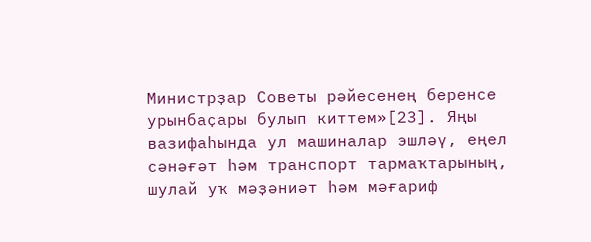Министрҙар Советы рәйесенең беренсе урынбаҫары булып киттем»[23]. Яңы вазифаһында ул машиналар эшләү, еңел сәнәғәт һәм транспорт тармаҡтарының, шулай уҡ мәҙәниәт һәм мәғариф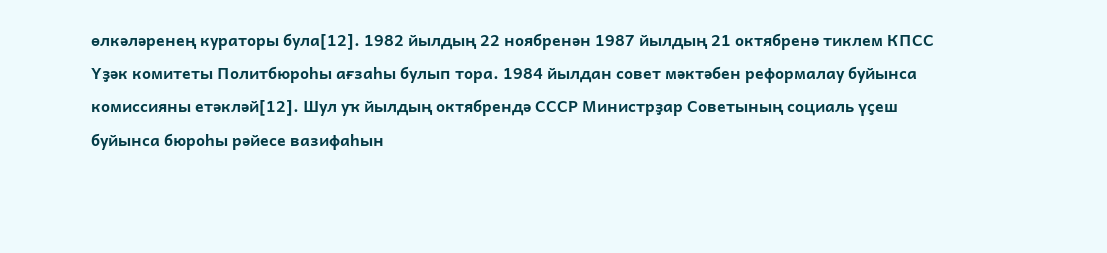өлкәләренең кураторы була[12]. 1982 йылдың 22 ноябренән 1987 йылдың 21 октябренә тиклем КПСС Үҙәк комитеты Политбюроһы ағзаһы булып тора. 1984 йылдан совет мәктәбен реформалау буйынса комиссияны етәкләй[12]. Шул уҡ йылдың октябрендә СССР Министрҙар Советының социаль үҫеш буйынса бюроһы рәйесе вазифаһын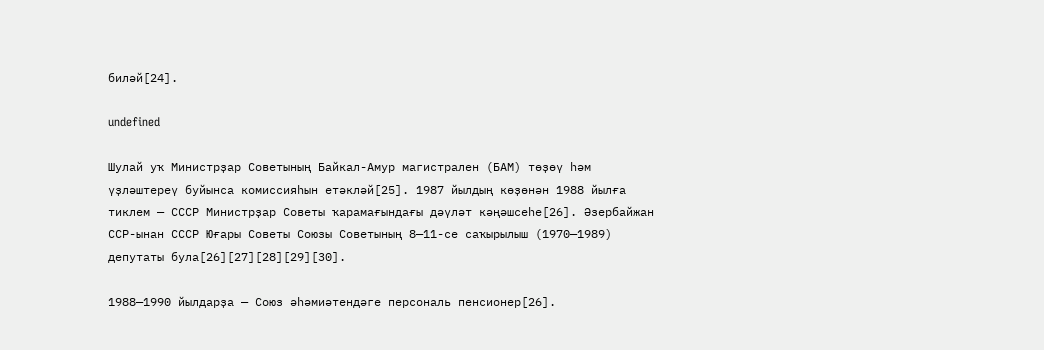биләй[24].

undefined

Шулай уҡ Министрҙар Советының Байкал-Амур магистрален (БАМ) төҙөү һәм үҙләштереү буйынса комиссияһын етәкләй[25]. 1987 йылдың көҙөнән 1988 йылға тиклем — СССР Министрҙар Советы ҡарамағындағы дәүләт кәңәшсеһе[26]. Әзербайжан ССР-ынан СССР Юғары Советы Союзы Советының 8—11-се саҡырылыш (1970—1989) депутаты була[26][27][28][29][30].

1988—1990 йылдарҙа — Союз әһәмиәтендәге персональ пенсионер[26].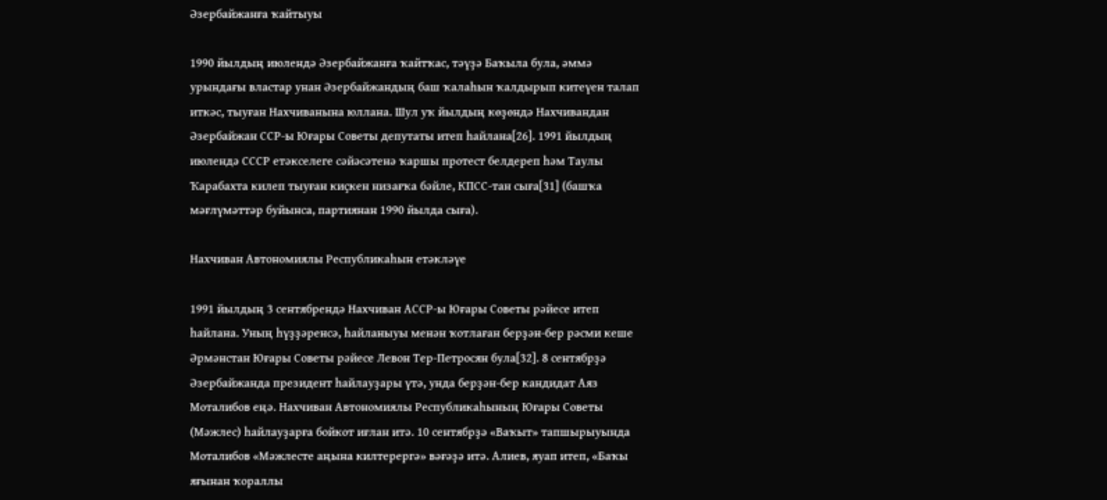Әзербайжанға ҡайтыуы

1990 йылдың июлендә Әзербайжанға ҡайтҡас, тәүҙә Баҡыла була, әммә урындағы властар унан Әзербайжандың баш ҡалаһын ҡалдырып китеүен талап иткәс, тыуған Нахчиванына юллана. Шул уҡ йылдың көҙөндә Нахчивандан Әзербайжан ССР-ы Юғары Советы депутаты итеп һайлана[26]. 1991 йылдың июлендә СССР етәкселеге сәйәсәтенә ҡаршы протест белдереп һәм Таулы Ҡарабахта килеп тыуған киҫкен низағҡа бәйле, КПСС-тан сыға[31] (башҡа мәғлүмәттәр буйынса, партиянан 1990 йылда сыға).

Нахчиван Автономиялы Республикаһын етәкләүе

1991 йылдың 3 сентябрендә Нахчиван АССР-ы Юғары Советы рәйесе итеп һайлана. Уның һүҙҙәренсә, һайланыуы менән ҡотлаған берҙән-бер рәсми кеше Әрмәнстан Юғары Советы рәйесе Левон Тер-Петросян була[32]. 8 сентябрҙә Әзербайжанда президент һайлауҙары үтә, унда берҙән-бер кандидат Аяз Моталибов еңә. Нахчиван Автономиялы Республикаһының Юғары Советы (Мәжлес) һайлауҙарға бойкот иғлан итә. 10 сентябрҙә «Ваҡыт» тапшырыуында Моталибов «Мәжлесте аңына килтерергә» вәғәҙә итә. Алиев, яуап итеп, «Баҡы яғынан ҡораллы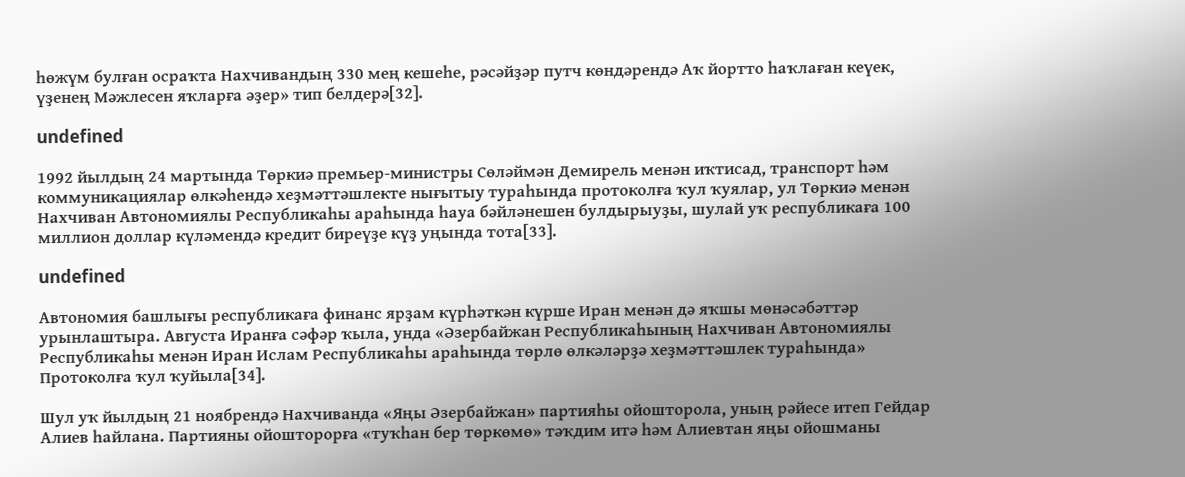һөжүм булған осраҡта Нахчивандың 330 мең кешеһе, рәсәйҙәр путч көндәрендә Аҡ йортто һаҡлаған кеүек, үҙенең Мәжлесен яҡларға әҙер» тип белдерә[32].

undefined

1992 йылдың 24 мартында Төркиә премьер-министры Сөләймән Демирель менән иҡтисад, транспорт һәм коммуникациялар өлкәһендә хеҙмәттәшлекте нығытыу тураһында протоколға ҡул ҡуялар, ул Төркиә менән Нахчиван Автономиялы Республикаһы араһында һауа бәйләнешен булдырыуҙы, шулай уҡ республикаға 100 миллион доллар күләмендә кредит биреүҙе күҙ уңында тота[33].

undefined

Автономия башлығы республикаға финанс ярҙам күрһәткән күрше Иран менән дә яҡшы мөнәсәбәттәр урынлаштыра. Августа Иранға сәфәр ҡыла, унда «Әзербайжан Республикаһының Нахчиван Автономиялы Республикаһы менән Иран Ислам Республикаһы араһында төрлө өлкәләрҙә хеҙмәттәшлек тураһында» Протоколға ҡул ҡуйыла[34].

Шул уҡ йылдың 21 ноябрендә Нахчиванда «Яңы Әзербайжан» партияһы ойошторола, уның рәйесе итеп Гейдар Алиев һайлана. Партияны ойошторорға «туҡһан бер төркөмө» тәҡдим итә һәм Алиевтан яңы ойошманы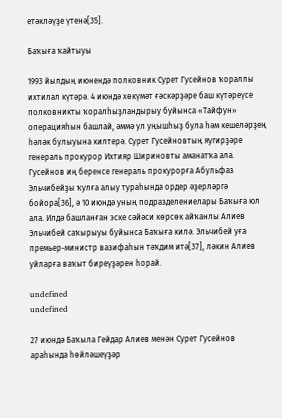етәкләүҙе үтенә[35].

Баҡыға ҡайтыуы

1993 йылдың июнендә полковник Сурет Гусейнов ҡораллы ихтилал күтәрә. 4 июндә хөкүмәт ғәскәрҙәре баш күтәреүсе полковникты ҡоралһыҙландырыу буйынса «Тайфун» операцияһын башлай, әммә ул уңышһыҙ була һәм кешеләрҙең һәләк булыуына килтерә. Сурет Гусейновтың яугирҙәре генераль прокурор Ихтияр Шириновты аманатҡа ала. Гусейнов иң беренсе генераль прокурорға Абульфаз Эльчибейҙы ҡулға алыу тураһында ордер әҙерләргә бойора[36], ә 10 июндә уның подразделениелары Баҡыға юл ала. Илдә башланған эске сәйәси көрсөк айҡанлы Алиев Эльчибей саҡырыуы буйынса Баҡыға килә. Эльчибей уға премьер-министр вазифаһын тәҡдим итә[37], ләкин Алиев уйларға ваҡыт биреүҙәрен һорай.

undefined
undefined

27 июндә Баҡыла Гейдар Алиев менән Сурет Гусейнов араһында һөйләшеүҙәр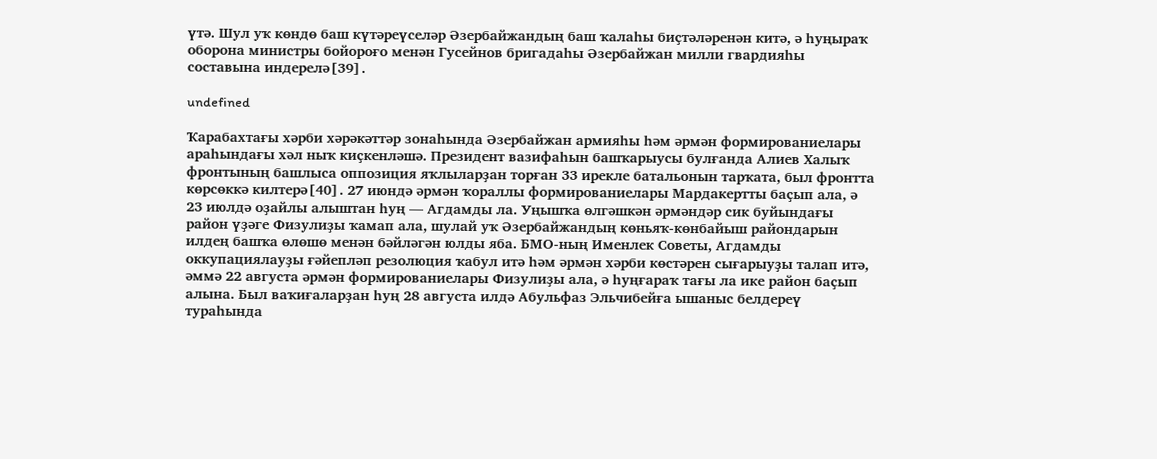үтә. Шул уҡ көндө баш күтәреүселәр Әзербайжандың баш ҡалаһы биҫтәләренән китә, ә һуңыраҡ оборона министры бойороғо менән Гусейнов бригадаһы Әзербайжан милли гвардияһы составына индерелә[39].

undefined

Ҡарабахтағы хәрби хәрәкәттәр зонаһында Әзербайжан армияһы һәм әрмән формированиелары араһындағы хәл ныҡ киҫкенләшә. Президент вазифаһын башҡарыусы булғанда Алиев Халыҡ фронтының башлыса оппозиция яҡлыларҙан торған 33 ирекле батальонын тарҡата, был фронтта көрсөккә килтерә[40]. 27 июндә әрмән ҡораллы формированиелары Мардакертты баҫып ала, ә 23 июлдә оҙайлы алыштан һуң — Агдамды ла. Уңышҡа өлгәшкән әрмәндәр сик буйындағы район үҙәге Физулиҙы ҡамап ала, шулай уҡ Әзербайжандың көньяҡ-көнбайыш райондарын илдең башҡа өлөшө менән бәйләгән юлды яба. БМО-ның Именлек Советы, Агдамды оккупациялауҙы ғәйепләп резолюция ҡабул итә һәм әрмән хәрби көстәрен сығарыуҙы талап итә, әммә 22 августа әрмән формированиелары Физулиҙы ала, ә һуңғараҡ тағы ла ике район баҫып алына. Был ваҡиғаларҙан һуң 28 августа илдә Абульфаз Эльчибейға ышаныс белдереү тураһында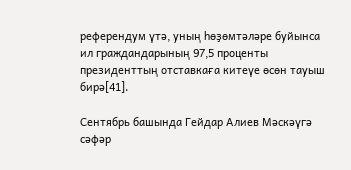референдум үтә, уның һөҙөмтәләре буйынса ил граждандарының 97,5 проценты президенттың отставкаға китеүе өсөн тауыш бирә[41].

Сентябрь башында Гейдар Алиев Мәскәүгә сәфәр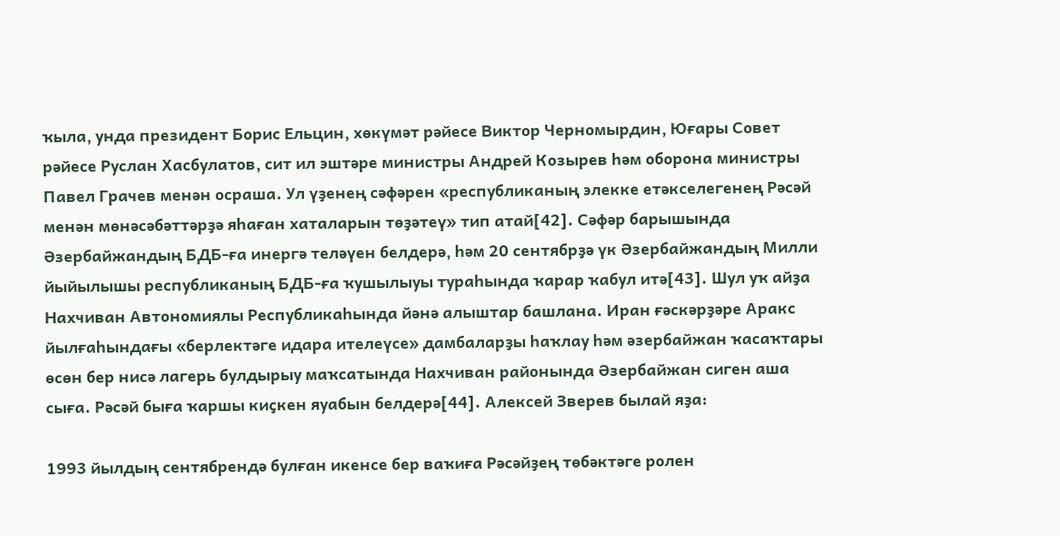ҡыла, унда президент Борис Ельцин, хөкүмәт рәйесе Виктор Черномырдин, Юғары Совет рәйесе Руслан Хасбулатов, сит ил эштәре министры Андрей Козырев һәм оборона министры Павел Грачев менән осраша. Ул үҙенең сәфәрен «республиканың элекке етәкселегенең Рәсәй менән мөнәсәбәттәрҙә яһаған хаталарын төҙәтеү» тип атай[42]. Сәфәр барышында Әзербайжандың БДБ-ға инергә теләүен белдерә, һәм 20 сентябрҙә үк Әзербайжандың Милли йыйылышы республиканың БДБ-ға ҡушылыуы тураһында ҡарар ҡабул итә[43]. Шул уҡ айҙа Нахчиван Автономиялы Республикаһында йәнә алыштар башлана. Иран ғәскәрҙәре Аракс йылғаһындағы «берлектәге идара ителеүсе» дамбаларҙы һаҡлау һәм әзербайжан ҡасаҡтары өсөн бер нисә лагерь булдырыу маҡсатында Нахчиван районында Әзербайжан сиген аша сыға. Рәсәй быға ҡаршы киҫкен яуабын белдерә[44]. Алексей Зверев былай яҙа:

1993 йылдың сентябрендә булған икенсе бер ваҡиға Рәсәйҙең төбәктәге ролен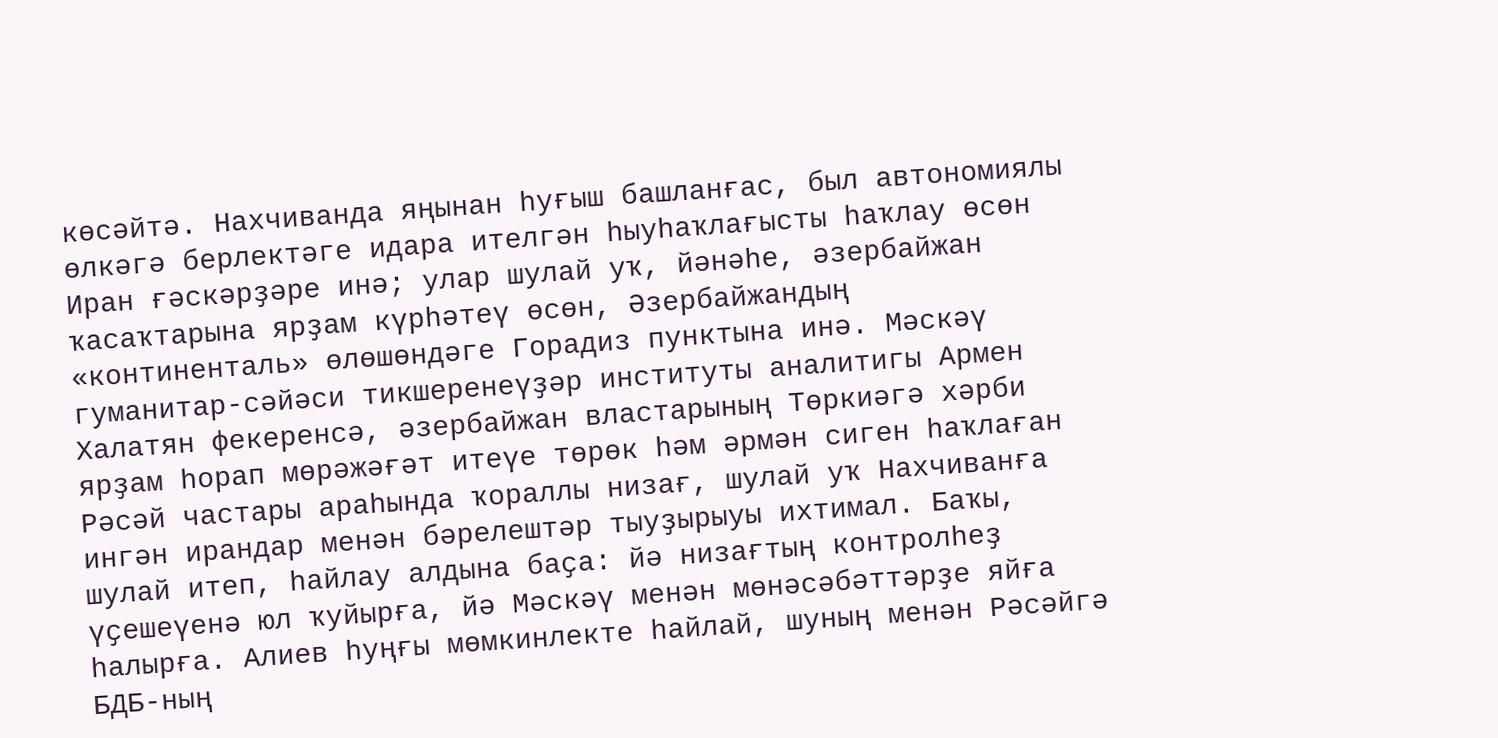көсәйтә. Нахчиванда яңынан һуғыш башланғас, был автономиялы өлкәгә берлектәге идара ителгән һыуһаҡлағысты һаҡлау өсөн Иран ғәскәрҙәре инә; улар шулай уҡ, йәнәһе, әзербайжан ҡасаҡтарына ярҙам күрһәтеү өсөн, Әзербайжандың «континенталь» өлөшөндәге Горадиз пунктына инә. Мәскәү гуманитар-сәйәси тикшеренеүҙәр институты аналитигы Армен Халатян фекеренсә, әзербайжан властарының Төркиәгә хәрби ярҙам һорап мөрәжәғәт итеүе төрөк һәм әрмән сиген һаҡлаған Рәсәй частары араһында ҡораллы низағ, шулай уҡ Нахчиванға ингән ирандар менән бәрелештәр тыуҙырыуы ихтимал. Баҡы, шулай итеп, һайлау алдына баҫа: йә низағтың контролһеҙ үҫешеүенә юл ҡуйырға, йә Мәскәү менән мөнәсәбәттәрҙе яйға һалырға. Алиев һуңғы мөмкинлекте һайлай, шуның менән Рәсәйгә БДБ-ның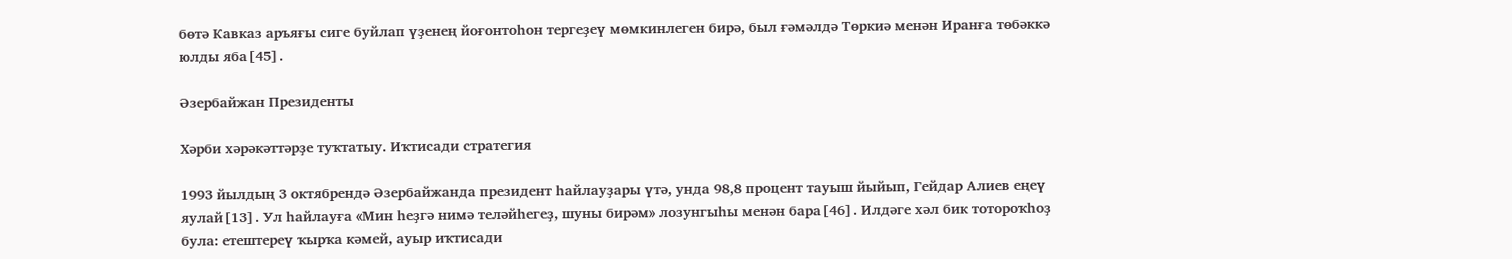бөтә Кавказ аръяғы сиге буйлап үҙенең йоғонтоһон тергеҙеү мөмкинлеген бирә, был ғәмәлдә Төркиә менән Иранға төбәккә юлды яба[45].

Әзербайжан Президенты

Хәрби хәрәкәттәрҙе туҡтатыу. Иҡтисади стратегия

1993 йылдың 3 октябрендә Әзербайжанда президент һайлауҙары үтә, унда 98,8 процент тауыш йыйып, Гейдар Алиев еңеү яулай[13]. Ул һайлауға «Мин һеҙгә нимә теләйһегеҙ, шуны бирәм» лозунгыһы менән бара[46]. Илдәге хәл бик тотороҡһоҙ була: етештереү ҡырҡа кәмей, ауыр иҡтисади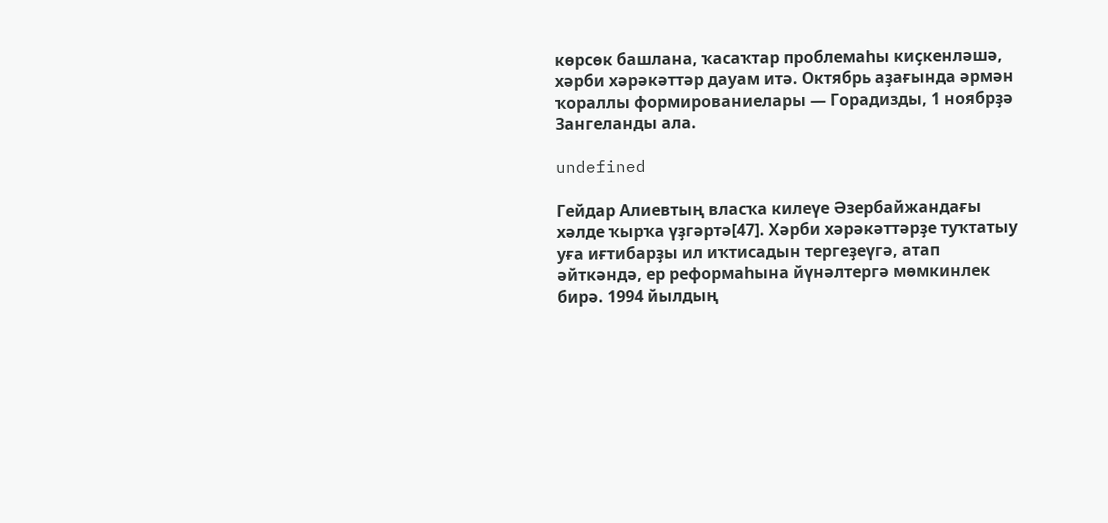көрсөк башлана, ҡасаҡтар проблемаһы киҫкенләшә, хәрби хәрәкәттәр дауам итә. Октябрь аҙағында әрмән ҡораллы формированиелары — Горадизды, 1 ноябрҙә Зангеланды ала.

undefined

Гейдар Алиевтың власҡа килеүе Әзербайжандағы хәлде ҡырҡа үҙгәртә[47]. Хәрби хәрәкәттәрҙе туҡтатыу уға иғтибарҙы ил иҡтисадын тергеҙеүгә, атап әйткәндә, ер реформаһына йүнәлтергә мөмкинлек бирә. 1994 йылдың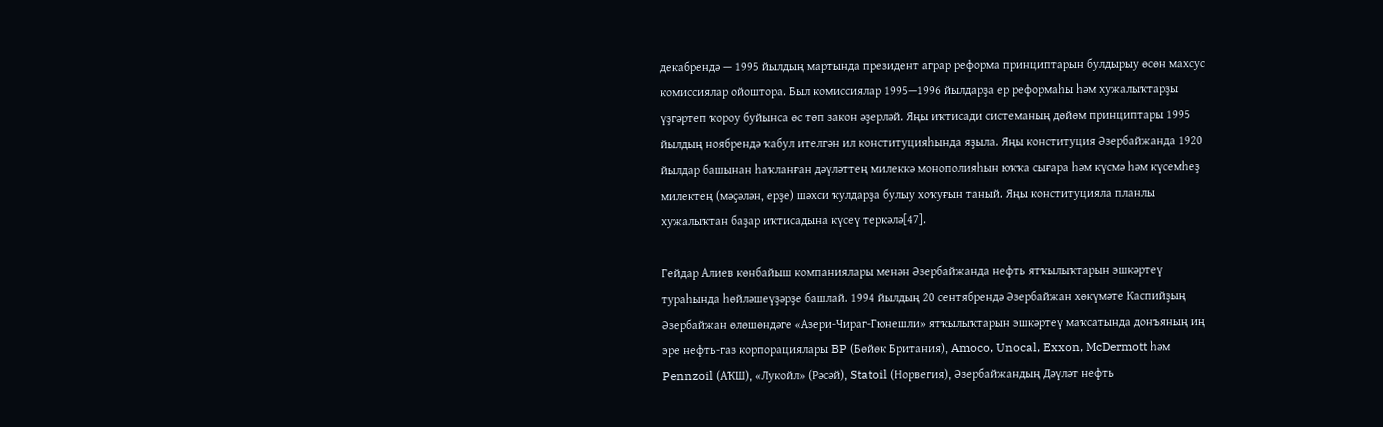декабрендә — 1995 йылдың мартында президент аграр реформа принциптарын булдырыу өсөн махсус комиссиялар ойоштора. Был комиссиялар 1995—1996 йылдарҙа ер реформаһы һәм хужалыҡтарҙы үҙгәртеп ҡороу буйынса өс төп закон әҙерләй. Яңы иҡтисади системаның дөйөм принциптары 1995 йылдың ноябрендә ҡабул ителгән ил конституцияһында яҙыла. Яңы конституция Әзербайжанда 1920 йылдар башынан һаҡланған дәүләттең милеккә монополияһын юҡҡа сығара һәм күсмә һәм күсемһеҙ милектең (мәҫәлән, ерҙе) шәхси ҡулдарҙа булыу хоҡуғын таный. Яңы конституцияла планлы хужалыҡтан баҙар иҡтисадына күсеү теркәлә[47].

Гейдар Алиев көнбайыш компаниялары менән Әзербайжанда нефть ятҡылыҡтарын эшкәртеү тураһында һөйләшеүҙәрҙе башлай. 1994 йылдың 20 сентябрендә Әзербайжан хөкүмәте Каспийҙың Әзербайжан өлөшөндәге «Азери-Чираг-Гюнешли» ятҡылыҡтарын эшкәртеү маҡсатында донъяның иң эре нефть-газ корпорациялары BP (Бөйөк Британия), Amoco, Unocal, Exxon, McDermott һәм Pennzoil (АҠШ), «Лукойл» (Рәсәй), Statoil (Норвегия), Әзербайжандың Дәүләт нефть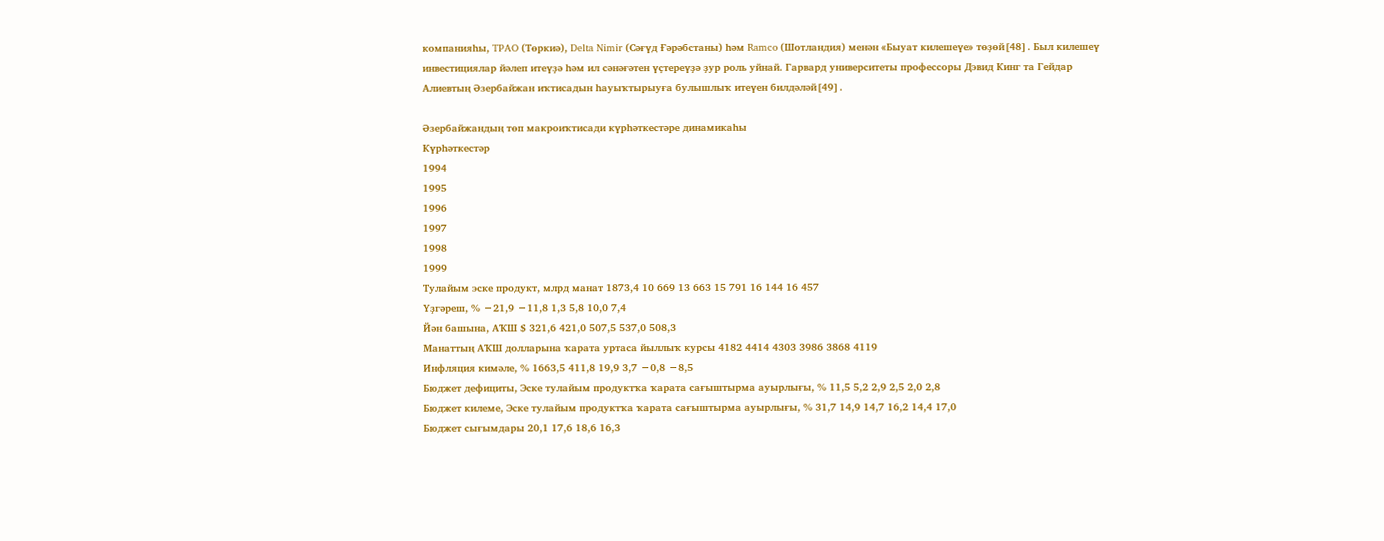компанияһы, TPAO (Төркиә), Delta Nimir (Сәғүд Ғәрәбстаны) һәм Ramco (Шотландия) менән «Быуат килешеүе» төҙөй[48]. Был килешеү инвестициялар йәлеп итеүҙә һәм ил сәнәғәтен үҫтереүҙә ҙур роль уйнай. Гарвард университеты профессоры Дэвид Кинг та Гейдар Алиевтың Әзербайжан иҡтисадын һауыҡтырыуға булышлыҡ итеүен билдәләй[49].

Әзербайжандың төп макроиҡтисади күрһәткестәре динамикаһы
Күрһәткестәр
1994
1995
1996
1997
1998
1999
Тулайым эске продукт, млрд манат 1873,4 10 669 13 663 15 791 16 144 16 457
Үҙгәреш, % −21,9 −11,8 1,3 5,8 10,0 7,4
Йән башына, АҠШ $ 321,6 421,0 507,5 537,0 508,3
Манаттың АҠШ долларына ҡарата уртаса йыллыҡ курсы 4182 4414 4303 3986 3868 4119
Инфляция кимәле, % 1663,5 411,8 19,9 3,7 −0,8 −8,5
Бюджет дефициты, Эске тулайым продуктҡа ҡарата сағыштырма ауырлығы, % 11,5 5,2 2,9 2,5 2,0 2,8
Бюджет килеме, Эске тулайым продуктҡа ҡарата сағыштырма ауырлығы, % 31,7 14,9 14,7 16,2 14,4 17,0
Бюджет сығымдары 20,1 17,6 18,6 16,3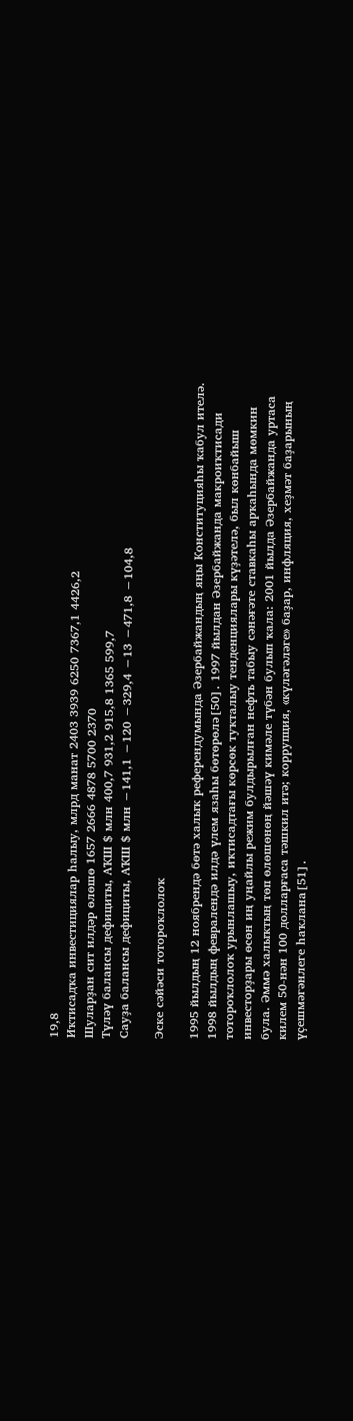19,8
Иҡтисадҡа инвестициялар һалыу, млрд манат 2403 3939 6250 7367,1 4426,2
Шуларҙан сит илдәр өлөшө 1657 2666 4878 5700 2370
Түләү балансы дефициты, АҠШ $ млн 400,7 931,2 915,8 1365 599,7
Сауҙа балансы дефициты, АҠШ $ млн −141,1 −120 −329,4 −13 −471,8 −104,8

Эске сәйәси тотороҡлолоҡ

1995 йылдың 12 ноябрендә бөтә халыҡ референдумында Әзербайжандың яңы Конституцияһы ҡабул ителә. 1998 йылдың февралендә илдә үлем язаһы бөтөрөлә[50]. 1997 йылдан Әзербайжанда макроиҡтисади тотороҡлолоҡ урынлашыу, иҡтисадтағы көрсөк туҡталыу тенденциялары күҙәтелә, был көнбайыш инвесторҙары өсөн иң уңайлы режим булдырылған нефть табыу сәнәғәте ставкаһы арҡаһында мөмкин була. Әммә халыҡтың төп өлөшөнөң йәшәү кимәле түбән булып ҡала: 2001 йылда Әзербайжанда уртаса килем 50-нән 100 долларғаса тәшкил итә; коррупция, «күләгәләге» баҙар, инфляция, хеҙмәт баҙарының үҫешмәгәнлеге һаҡлана[51].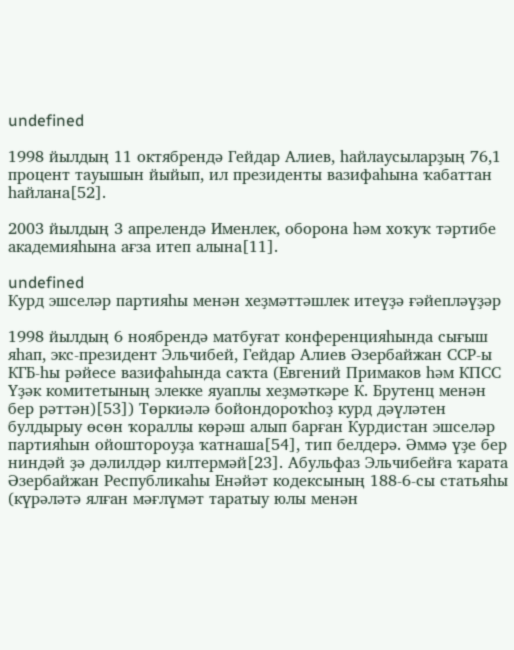undefined

1998 йылдың 11 октябрендә Гейдар Алиев, һайлаусыларҙың 76,1 процент тауышын йыйып, ил президенты вазифаһына ҡабаттан һайлана[52].

2003 йылдың 3 апрелендә Именлек, оборона һәм хоҡуҡ тәртибе академияһына ағза итеп алына[11].

undefined
Курд эшселәр партияһы менән хеҙмәттәшлек итеүҙә ғәйепләүҙәр

1998 йылдың 6 ноябрендә матбуғат конференцияһында сығыш яһап, экс-президент Эльчибей, Гейдар Алиев Әзербайжан ССР-ы КГБ-һы рәйесе вазифаһында саҡта (Евгений Примаков һәм КПСС Үҙәк комитетының элекке яуаплы хеҙмәткәре К. Брутенц менән бер рәттән)[53]) Төркиәлә бойондороҡһоҙ курд дәүләтен булдырыу өсөн ҡораллы көрәш алып барған Курдистан эшселәр партияһын ойоштороуҙа ҡатнаша[54], тип белдерә. Әммә үҙе бер ниндәй ҙә дәлилдәр килтермәй[23]. Абульфаз Эльчибейға ҡарата Әзербайжан Республикаһы Енәйәт кодексының 188-6-сы статьяһы (күрәләтә ялған мәғлүмәт таратыу юлы менән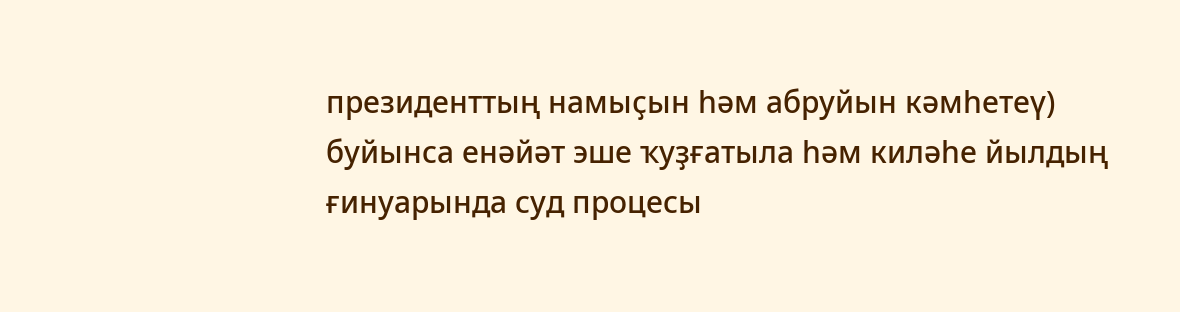президенттың намыҫын һәм абруйын кәмһетеү) буйынса енәйәт эше ҡуҙғатыла һәм киләһе йылдың ғинуарында суд процесы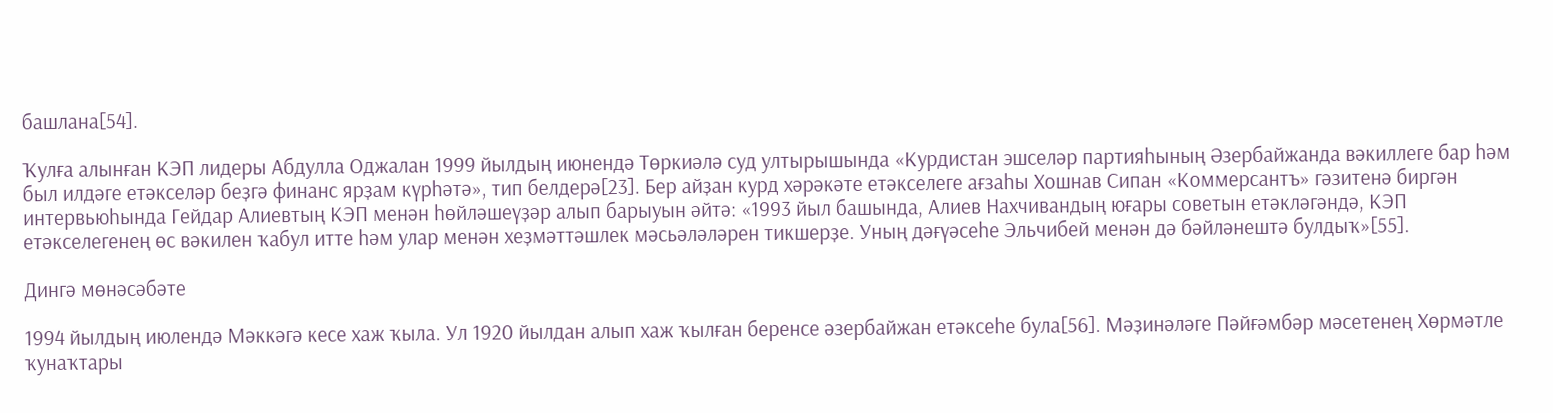башлана[54].

Ҡулға алынған КЭП лидеры Абдулла Оджалан 1999 йылдың июнендә Төркиәлә суд ултырышында «Курдистан эшселәр партияһының Әзербайжанда вәкиллеге бар һәм был илдәге етәкселәр беҙгә финанс ярҙам күрһәтә», тип белдерә[23]. Бер айҙан курд хәрәкәте етәкселеге ағзаһы Хошнав Сипан «Коммерсантъ» гәзитенә биргән интервьюһында Гейдар Алиевтың КЭП менән һөйләшеүҙәр алып барыуын әйтә: «1993 йыл башында, Алиев Нахчивандың юғары советын етәкләгәндә, КЭП етәкселегенең өс вәкилен ҡабул итте һәм улар менән хеҙмәттәшлек мәсьәләләрен тикшерҙе. Уның дәғүәсеһе Эльчибей менән дә бәйләнештә булдыҡ»[55].

Дингә мөнәсәбәте

1994 йылдың июлендә Мәккәгә кесе хаж ҡыла. Ул 1920 йылдан алып хаж ҡылған беренсе әзербайжан етәксеһе була[56]. Мәҙинәләге Пәйғәмбәр мәсетенең Хөрмәтле ҡунаҡтары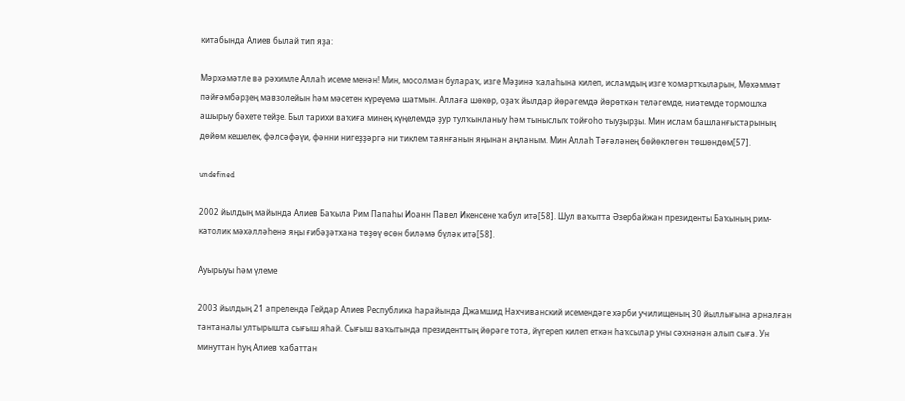китабында Алиев былай тип яҙа:

Мәрхәмәтле вә рәхимле Аллаһ исеме менән! Мин, мосолман булараҡ, изге Мәҙинә ҡалаһына килеп, исламдың изге ҡомартҡыларын, Мөхәммәт пәйғәмбәрҙең мавзолейын һәм мәсетен күреүемә шатмын. Аллаға шөкөр, оҙаҡ йылдар йөрәгемдә йөрөткән теләгемде, ниәтемде тормошҡа ашырыу бәхете тейҙе. Был тарихи ваҡиға минең күңелемдә ҙур тулҡынланыу һәм тыныслыҡ тойғоһо тыуҙырҙы. Мин ислам башланғыстарының дөйөм кешелек, фәлсәфәүи, фәнни нигеҙҙәргә ни тиклем таянғанын яңынан аңланым. Мин Аллаһ Тәғәләнең бөйөклөгөн төшөндөм[57].

undefined

2002 йылдың майында Алиев Баҡыла Рим Папаһы Иоанн Павел Икенсене ҡабул итә[58]. Шул ваҡытта Әзербайжан президенты Баҡының рим-католик мәхәлләһенә яңы ғибәҙәтхана төҙөү өсөн биләмә бүләк итә[58].

Ауырыуы һәм үлеме

2003 йылдың 21 апрелендә Гейдар Алиев Республика һарайында Джамшид Нахчиванский исемендәге хәрби училищеның 30 йыллығына арналған тантаналы ултырышта сығыш яһай. Сығыш ваҡытында президенттың йөрәге тота, йүгереп килеп еткән һаҡсылар уны сәхнәнән алып сыға. Ун минуттан һуң Алиев ҡабаттан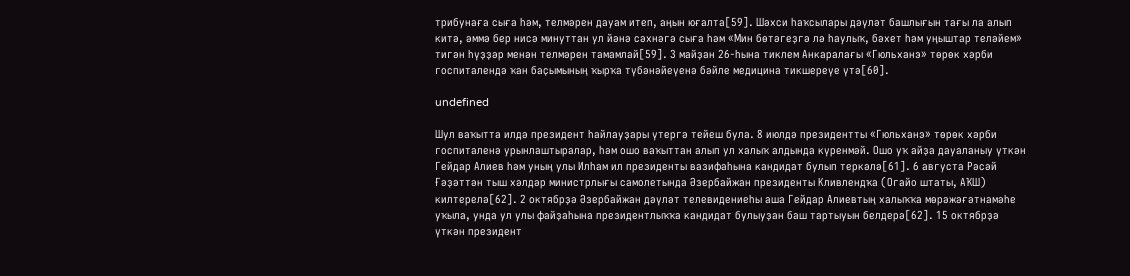трибунаға сыға һәм, телмәрен дауам итеп, аңын юғалта[59]. Шәхси һаҡсылары дәүләт башлығын тағы ла алып китә, әммә бер нисә минуттан ул йәнә сәхнәгә сыға һәм «Мин бөтәгеҙгә лә һаулыҡ, бәхет һәм уңыштар теләйем» тигән һүҙҙәр менән телмәрен тамамлай[59]. 3 майҙан 26-һына тиклем Анкаралағы «Гюльханэ» төрөк хәрби госпиталендә ҡан баҫымының ҡырҡа түбәнәйеүенә бәйле медицина тикшереүе үтә[60].

undefined

Шул ваҡытта илдә президент һайлауҙары үтергә тейеш була. 8 июлдә президентты «Гюльханэ» төрөк хәрби госпиталенә урынлаштыралар, һәм ошо ваҡыттан алып ул халыҡ алдында күренмәй. Ошо уҡ айҙа дауаланыу үткән Гейдар Алиев һәм уның улы Илһам ил президенты вазифаһына кандидат булып теркәлә[61]. 6 августа Рәсәй Ғәҙәттән тыш хәлдәр министрлығы самолетында Әзербайжан президенты Кливлендҡа (Огайо штаты, АҠШ) килтерелә[62]. 2 октябрҙә Әзербайжан дәүләт телевидениеһы аша Гейдар Алиевтың халыҡҡа мөрәжәғәтнамәһе уҡыла, унда ул улы файҙаһына президентлыҡҡа кандидат булыуҙан баш тартыуын белдерә[62]. 15 октябрҙә үткән президент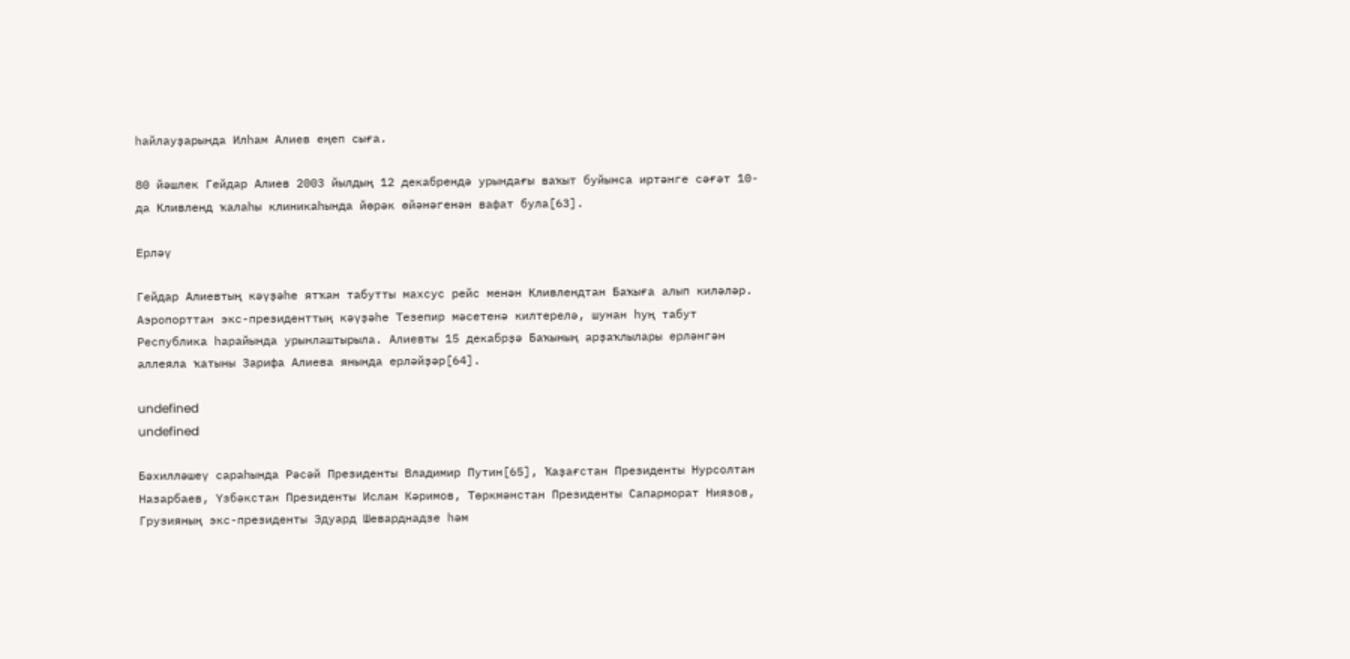һайлауҙарында Илһам Алиев еңеп сыға.

80 йәшлек Гейдар Алиев 2003 йылдың 12 декабрендә урындағы ваҡыт буйынса иртәнге сәғәт 10-да Кливленд ҡалаһы клиникаһында йөрәк өйәнәгенән вафат була[63].

Ерләү

Гейдар Алиевтың кәүҙәһе ятҡан табутты махсус рейс менән Кливлендтан Баҡыға алып киләләр. Аэропорттан экс-президенттың кәүҙәһе Тезепир мәсетенә килтерелә, шунан һуң табут Республика һарайында урынлаштырыла. Алиевты 15 декабрҙә Баҡының арҙаҡлылары ерләнгән аллеяла ҡатыны Зарифа Алиева янында ерләйҙәр[64].

undefined
undefined

Бәхилләшеү сараһында Рәсәй Президенты Владимир Путин[65], Ҡаҙағстан Президенты Нурсолтан Назарбаев, Үзбәкстан Президенты Ислам Кәримов, Төркмәнстан Президенты Сапарморат Ниязов, Грузияның экс-президенты Эдуард Шеварднадзе һәм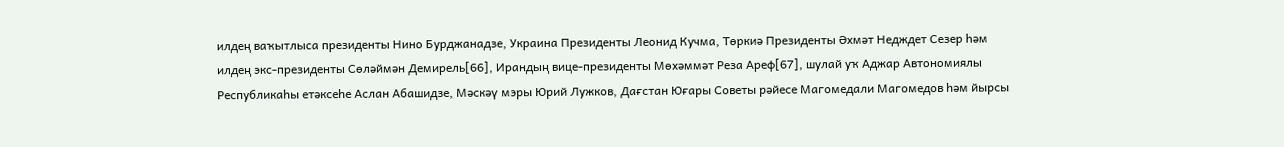илдең ваҡытлыса президенты Нино Бурджанадзе, Украина Президенты Леонид Кучма, Төркиә Президенты Әхмәт Недждет Сезер һәм илдең экс-президенты Сөләймән Демирель[66], Ирандың вице-президенты Мөхәммәт Реза Ареф[67], шулай уҡ Аджар Автономиялы Республикаһы етәксеһе Аслан Абашидзе, Мәскәү мэры Юрий Лужков, Дағстан Юғары Советы рәйесе Магомедали Магомедов һәм йырсы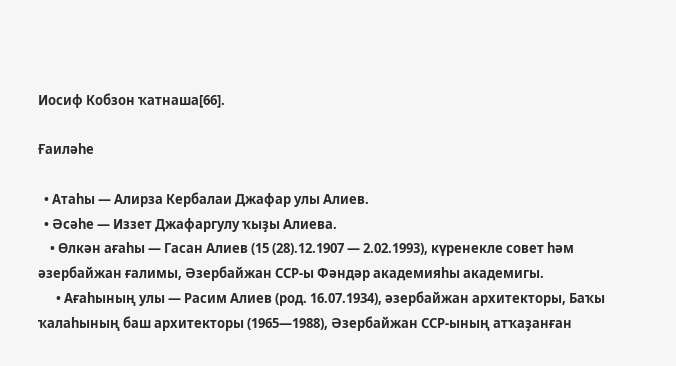Иосиф Кобзон ҡатнаша[66].

Ғаиләһе

  • Атаһы — Алирза Кербалаи Джафар улы Алиев.
  • Әсәһе — Иззет Джафаргулу ҡыҙы Алиева.
    • Өлкән ағаһы — Гасан Алиев (15 (28).12.1907 — 2.02.1993), күренекле совет һәм әзербайжан ғалимы, Әзербайжан ССР-ы Фәндәр академияһы академигы.
      • Ағаһының улы — Расим Алиев (род. 16.07.1934), әзербайжан архитекторы, Баҡы ҡалаһының баш архитекторы (1965—1988), Әзербайжан ССР-ының атҡаҙанған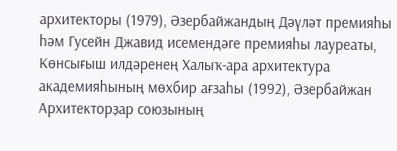архитекторы (1979), Әзербайжандың Дәүләт премияһы һәм Гусейн Джавид исемендәге премияһы лауреаты, Көнсығыш илдәренең Халыҡ-ара архитектура академияһының мөхбир ағзаһы (1992), Әзербайжан Архитекторҙар союзының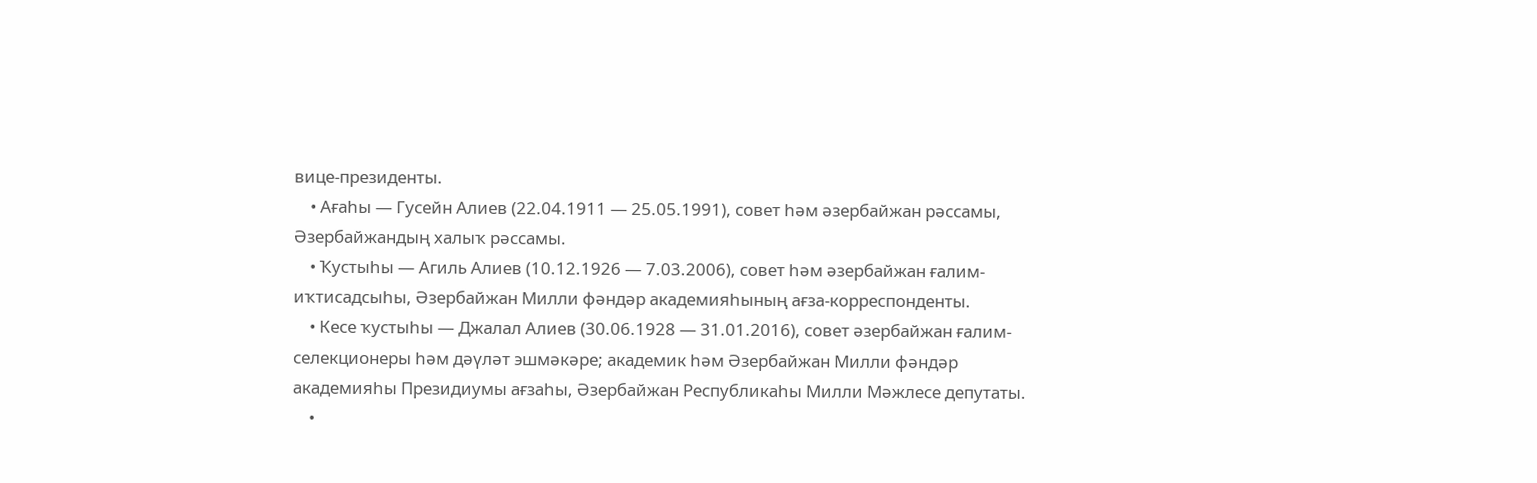вице-президенты.
    • Ағаһы — Гусейн Алиев (22.04.1911 — 25.05.1991), совет һәм әзербайжан рәссамы, Әзербайжандың халыҡ рәссамы.
    • Ҡустыһы — Агиль Алиев (10.12.1926 — 7.03.2006), совет һәм әзербайжан ғалим-иҡтисадсыһы, Әзербайжан Милли фәндәр академияһының ағза-корреспонденты.
    • Кесе ҡустыһы — Джалал Алиев (30.06.1928 — 31.01.2016), совет әзербайжан ғалим-селекционеры һәм дәүләт эшмәкәре; академик һәм Әзербайжан Милли фәндәр академияһы Президиумы ағзаһы, Әзербайжан Республикаһы Милли Мәжлесе депутаты.
    •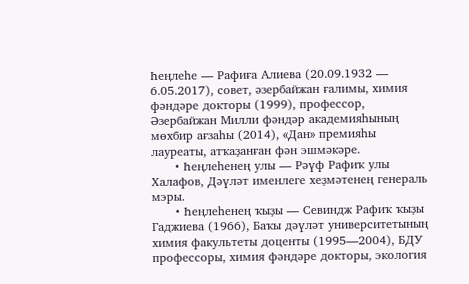Һеңлеһе — Рафиға Алиева (20.09.1932 — 6.05.2017), совет, әзербайжан ғалимы, химия фәндәре докторы (1999), профессор, Әзербайжан Милли фәндәр академияһының мөхбир ағзаһы (2014), «Дан» премияһы лауреаты, атҡаҙанған фән эшмәкәре.
      • Һеңлеһенең улы — Рәүф Рафиҡ улы Халафов, Дәүләт именлеге хеҙмәтенең генераль мэры.
      • Һеңлеһенең ҡыҙы — Севиндж Рафиҡ ҡыҙы Гаджиева (1966), Баҡы дәүләт университетының химия факультеты доценты (1995—2004), БДУ профессоры, химия фәндәре докторы, экология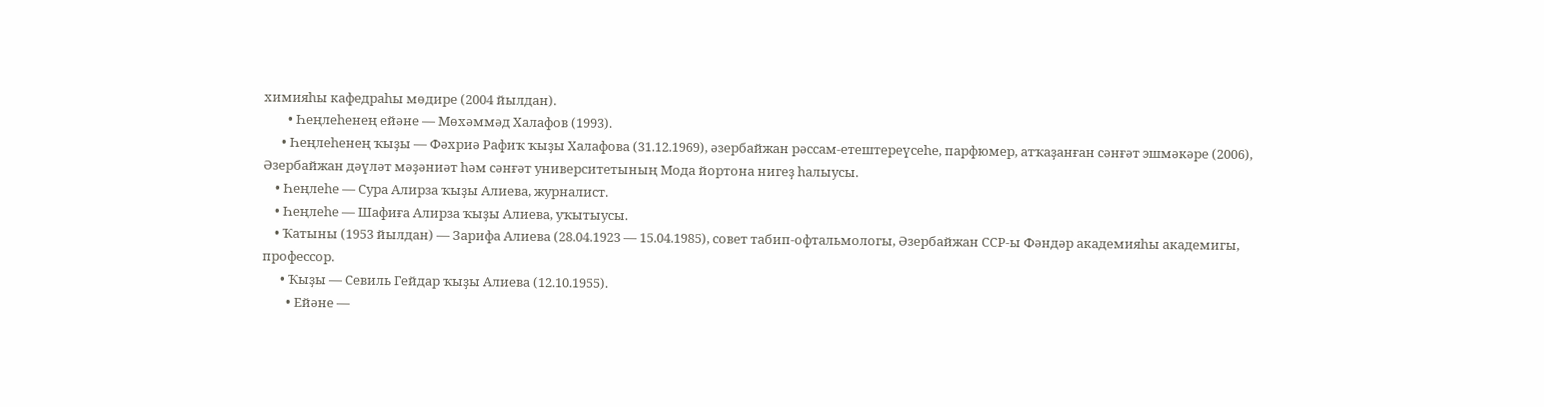химияһы кафедраһы мөдире (2004 йылдан).
        • Һеңлеһенең ейәне — Мөхәммәд Халафов (1993).
      • Һеңлеһенең ҡыҙы — Фәхриә Рафиҡ ҡыҙы Халафова (31.12.1969), әзербайжан рәссам-етештереүсеһе, парфюмер, атҡаҙанған сәнғәт эшмәкәре (2006), Әзербайжан дәүләт мәҙәниәт һәм сәнғәт университетының Мода йортона нигеҙ һалыусы.
    • Һеңлеһе — Сура Алирза ҡыҙы Алиева, журналист.
    • Һеңлеһе — Шафиға Алирза ҡыҙы Алиева, уҡытыусы.
    • Ҡатыны (1953 йылдан) — Зарифа Алиева (28.04.1923 — 15.04.1985), совет табип-офтальмологы, Әзербайжан ССР-ы Фәндәр академияһы академигы, профессор.
      • Ҡыҙы — Севиль Гейдар ҡыҙы Алиева (12.10.1955).
        • Ейәне —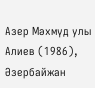Азер Мәхмүд улы Алиев (1986), Әзербайжан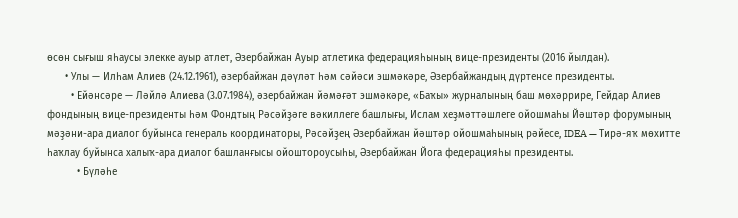өсөн сығыш яһаусы элекке ауыр атлет, Әзербайжан Ауыр атлетика федерацияһының вице-президенты (2016 йылдан).
      • Улы — Илһам Алиев (24.12.1961), әзербайжан дәүләт һәм сәйәси эшмәкәре, Әзербайжандың дүртенсе президенты.
        • Ейәнсәре — Ләйлә Алиева (3.07.1984), әзербайжан йәмәғәт эшмәкәре, «Баҡы» журналының баш мөхәррире, Гейдар Алиев фондының вице-президенты һәм Фондтың Рәсәйҙәге вәкиллеге башлығы, Ислам хеҙмәттәшлеге ойошмаһы Йәштәр форумының мәҙәни-ара диалог буйынса генераль координаторы, Рәсәйҙең Әзербайжан йәштәр ойошмаһының рәйесе, IDEA — Тирә-яҡ мөхитте һаҡлау буйынса халыҡ-ара диалог башланғысы ойоштороусыһы, Әзербайжан Йога федерацияһы президенты.
          • Бүләһе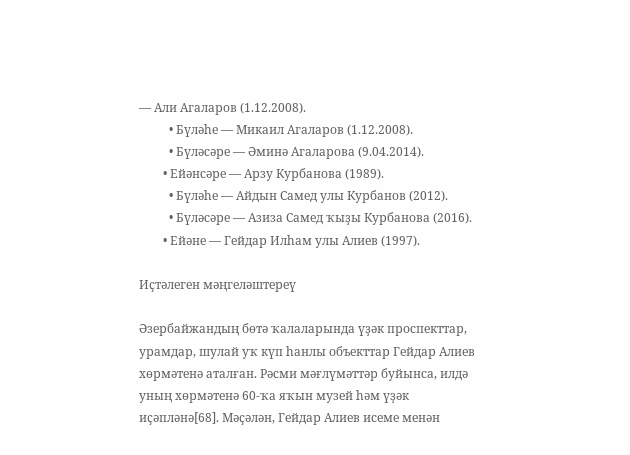— Али Агаларов (1.12.2008).
          • Бүләһе — Микаил Агаларов (1.12.2008).
          • Бүләсәре — Әминә Агаларова (9.04.2014).
        • Ейәнсәре — Арзу Курбанова (1989).
          • Бүләһе — Айдын Самед улы Курбанов (2012).
          • Бүләсәре — Азиза Самед ҡыҙы Курбанова (2016).
        • Ейәне — Гейдар Илһам улы Алиев (1997).

Иҫтәлеген мәңгеләштереү

Әзербайжандың бөтә ҡалаларында үҙәк проспекттар, урамдар, шулай уҡ күп һанлы объекттар Гейдар Алиев хөрмәтенә аталған. Рәсми мәғлүмәттәр буйынса, илдә уның хөрмәтенә 60-ҡа яҡын музей һәм үҙәк иҫәпләнә[68]. Мәҫәлән, Гейдар Алиев исеме менән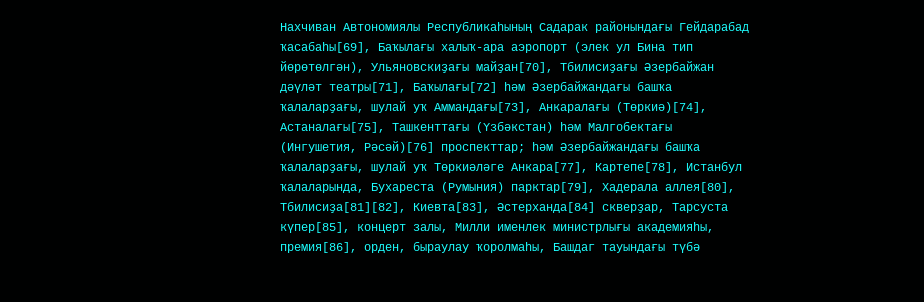Нахчиван Автономиялы Республикаһының Садарак районындағы Гейдарабад ҡасабаһы[69], Баҡылағы халыҡ-ара аэропорт (элек ул Бина тип йөрөтөлгән), Ульяновскиҙағы майҙан[70], Тбилисиҙағы Әзербайжан дәүләт театры[71], Баҡылағы[72] һәм Әзербайжандағы башҡа ҡалаларҙағы, шулай уҡ Аммандағы[73], Анкаралағы (Төркиә)[74], Астаналағы[75], Ташкенттағы (Үзбәкстан) һәм Малгобектағы (Ингушетия, Рәсәй)[76] проспекттар; һәм Әзербайжандағы башҡа ҡалаларҙағы, шулай уҡ Төркиәләге Анкара[77], Картепе[78], Истанбул ҡалаларында, Бухареста (Румыния) парктар[79], Хадерала аллея[80], Тбилисиҙа[81][82], Киевта[83], Әстерханда[84] скверҙар, Тарсуста күпер[85], концерт залы, Милли именлек министрлығы академияһы, премия[86], орден, быраулау ҡоролмаһы, Башдаг тауындағы түбә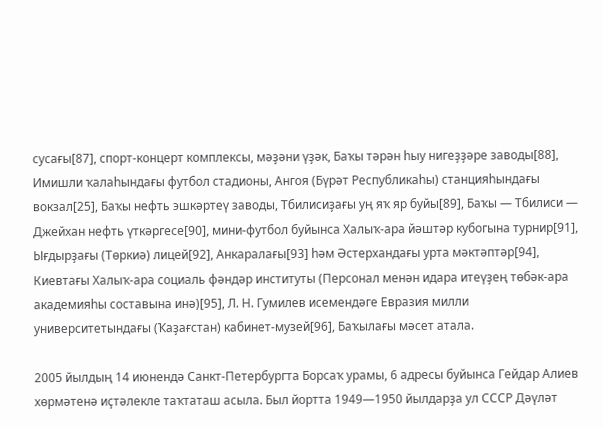сусағы[87], спорт-концерт комплексы, мәҙәни үҙәк, Баҡы тәрән һыу нигеҙҙәре заводы[88], Имишли ҡалаһындағы футбол стадионы, Ангоя (Бүрәт Республикаһы) станцияһындағы вокзал[25], Баҡы нефть эшкәртеү заводы, Тбилисиҙағы уң яҡ яр буйы[89], Баҡы — Тбилиси — Джейхан нефть үткәргесе[90], мини-футбол буйынса Халыҡ-ара йәштәр кубогына турнир[91], Ығдырҙағы (Төркиә) лицей[92], Анкаралағы[93] һәм Әстерхандағы урта мәктәптәр[94], Киевтағы Халыҡ-ара социаль фәндәр институты (Персонал менән идара итеүҙең төбәк-ара академияһы составына инә)[95], Л. Н. Гумилев исемендәге Евразия милли университетындағы (Ҡаҙағстан) кабинет-музей[96], Баҡылағы мәсет атала.

2005 йылдың 14 июнендә Санкт-Петербургта Борсаҡ урамы, 6 адресы буйынса Гейдар Алиев хөрмәтенә иҫтәлекле таҡтаташ асыла. Был йортта 1949—1950 йылдарҙа ул СССР Дәүләт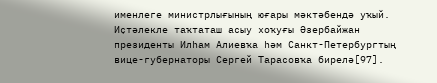именлеге министрлығының юғары мәктәбендә уҡый. Иҫтәлекле таҡтаташ асыу хоҡуғы Әзербайжан президенты Илһам Алиевҡа һәм Санкт-Петербургтың вице-губернаторы Сергей Тарасовҡа бирелә[97].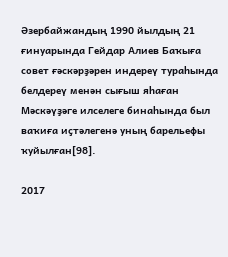Әзербайжандың 1990 йылдың 21 ғинуарында Гейдар Алиев Баҡыға совет ғәскәрҙәрен индереү тураһында белдереү менән сығыш яһаған Мәскәүҙәге илселеге бинаһында был ваҡиға иҫтәлегенә уның барельефы ҡуйылған[98].

2017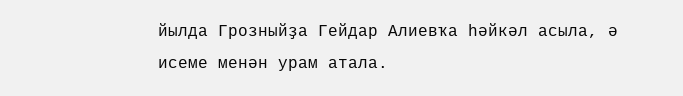йылда Грозныйҙа Гейдар Алиевҡа һәйкәл асыла, ә исеме менән урам атала.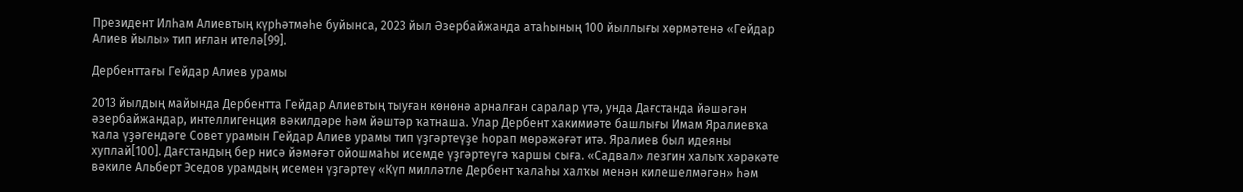Президент Илһам Алиевтың күрһәтмәһе буйынса, 2023 йыл Әзербайжанда атаһының 100 йыллығы хөрмәтенә «Гейдар Алиев йылы» тип иғлан ителә[99].

Дербенттағы Гейдар Алиев урамы

2013 йылдың майында Дербентта Гейдар Алиевтың тыуған көнөнә арналған саралар үтә, унда Дағстанда йәшәгән әзербайжандар, интеллигенция вәкилдәре һәм йәштәр ҡатнаша. Улар Дербент хакимиәте башлығы Имам Яралиевҡа ҡала үҙәгендәге Совет урамын Гейдар Алиев урамы тип үҙгәртеүҙе һорап мөрәжәғәт итә. Яралиев был идеяны хуплай[100]. Дағстандың бер нисә йәмәғәт ойошмаһы исемде үҙгәртеүгә ҡаршы сыға. «Садвал» лезгин халыҡ хәрәкәте вәкиле Альберт Эседов урамдың исемен үҙгәртеү «Күп милләтле Дербент ҡалаһы халҡы менән килешелмәгән» һәм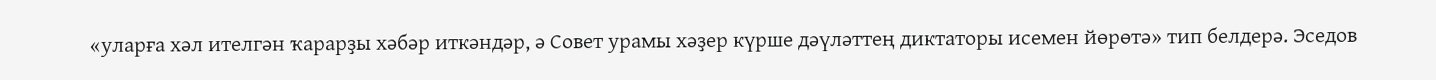«уларға хәл ителгән ҡарарҙы хәбәр иткәндәр, ә Совет урамы хәҙер күрше дәүләттең диктаторы исемен йөрөтә» тип белдерә. Эседов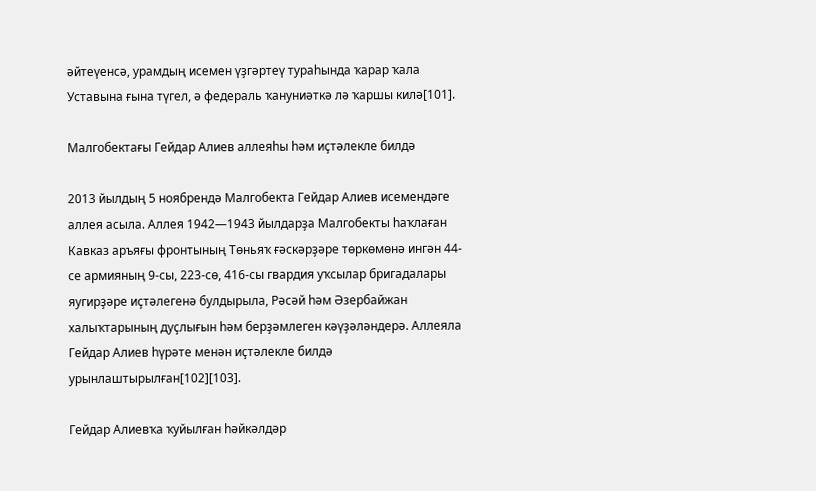әйтеүенсә, урамдың исемен үҙгәртеү тураһында ҡарар ҡала Уставына ғына түгел, ә федераль ҡануниәткә лә ҡаршы килә[101].

Малгобектағы Гейдар Алиев аллеяһы һәм иҫтәлекле билдә

2013 йылдың 5 ноябрендә Малгобекта Гейдар Алиев исемендәге аллея асыла. Аллея 1942—1943 йылдарҙа Малгобекты һаҡлаған Кавказ аръяғы фронтының Төньяҡ ғәскәрҙәре төркөмөнә ингән 44-се армияның 9-сы, 223-сө, 416-сы гвардия уҡсылар бригадалары яугирҙәре иҫтәлегенә булдырыла, Рәсәй һәм Әзербайжан халыҡтарының дуҫлығын һәм берҙәмлеген кәүҙәләндерә. Аллеяла Гейдар Алиев һүрәте менән иҫтәлекле билдә урынлаштырылған[102][103].

Гейдар Алиевҡа ҡуйылған һәйкәлдәр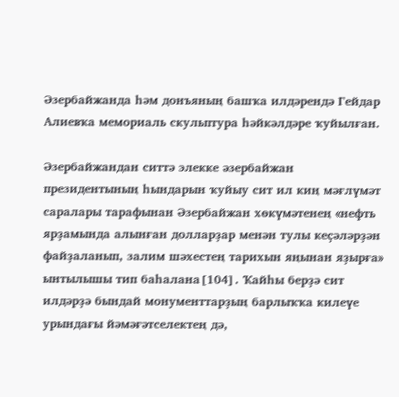Әзербайжанда һәм донъяның башҡа илдәрендә Гейдар Алиевҡа мемориаль скульптура һәйкәлдәре ҡуйылған.

Әзербайжандан ситтә элекке әзербайжан президентының һындарын ҡуйыу сит ил киң мәғлүмәт саралары тарафынан Әзербайжан хөкүмәтенең «нефть ярҙамында алынған долларҙар менән тулы кеҫәләрҙән файҙаланып, залим шәхестең тарихын яңынан яҙырға» ынтылышы тип баһалана[104]. Ҡайһы берҙә сит илдәрҙә бындай монументтарҙың барлыҡҡа килеүе урындағы йәмәғәтселектең дә,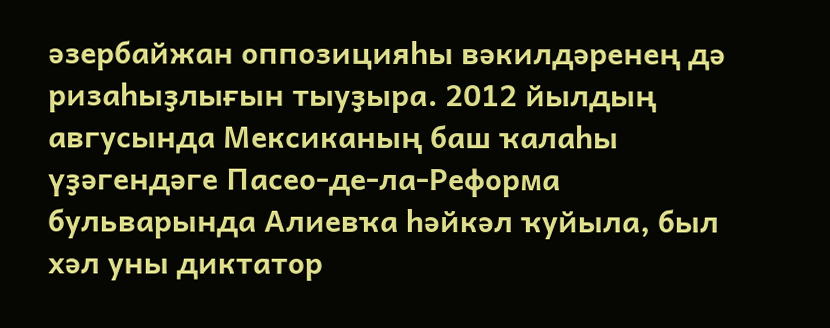әзербайжан оппозицияһы вәкилдәренең дә ризаһыҙлығын тыуҙыра. 2012 йылдың авгусында Мексиканың баш ҡалаһы үҙәгендәге Пасео-де-ла-Реформа бульварында Алиевҡа һәйкәл ҡуйыла, был хәл уны диктатор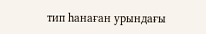тип һанаған урындағы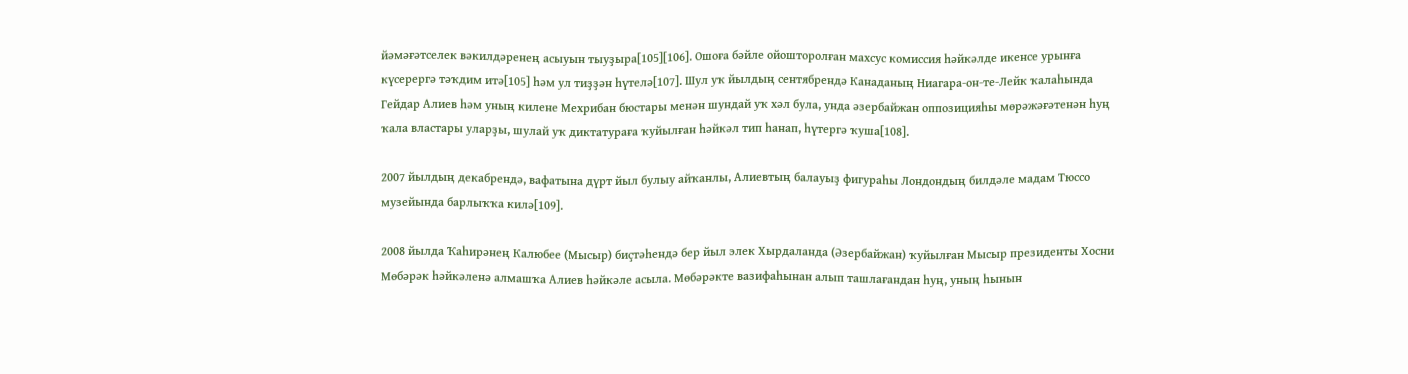йәмәғәтселек вәкилдәренең асыуын тыуҙыра[105][106]. Ошоға бәйле ойошторолған махсус комиссия һәйкәлде икенсе урынға күсерергә тәҡдим итә[105] һәм ул тиҙҙән һүтелә[107]. Шул уҡ йылдың сентябрендә Канаданың Ниагара-он-те-Лейк ҡалаһында Гейдар Алиев һәм уның килене Мехрибан бюстары менән шундай уҡ хәл була, унда әзербайжан оппозицияһы мөрәжәғәтенән һуң ҡала властары уларҙы, шулай уҡ диктатураға ҡуйылған һәйкәл тип һанап, һүтергә ҡуша[108].

2007 йылдың декабрендә, вафатына дүрт йыл булыу айҡанлы, Алиевтың балауыҙ фигураһы Лондондың билдәле мадам Тюссо музейында барлыҡҡа килә[109].

2008 йылда Ҡаһирәнең Калюбее (Мысыр) биҫтәһендә бер йыл элек Хырдаланда (Әзербайжан) ҡуйылған Мысыр президенты Хосни Мөбәрәк һәйкәленә алмашҡа Алиев һәйкәле асыла. Мөбәрәкте вазифаһынан алып ташлағандан һуң, уның һынын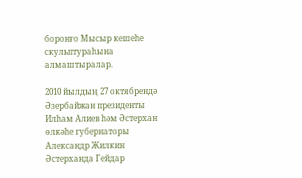боронғо Мысыр кешеһе скульптураһына алмаштыралар.

2010 йылдың 27 октябрендә Әзербайжан президенты Илһам Алиев һәм Әстерхан өлкәһе губернаторы Александр Жилкин Әстерханда Гейдар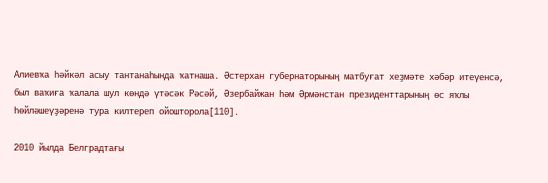Алиевҡа һәйкәл асыу тантанаһында ҡатнаша. Әстерхан губернаторының матбуғат хеҙмәте хәбәр итеүенсә, был ваҡиға ҡалала шул көндә үтәсәк Рәсәй, Әзербайжан һәм Әрмәнстан президенттарының өс яҡлы һөйләшеүҙәренә тура килтереп ойошторола[110].

2010 йылда Белградтағы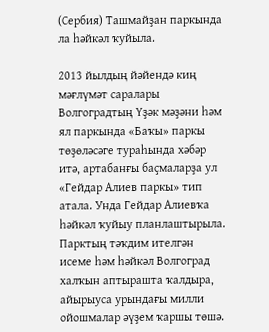(Сербия) Ташмайҙан паркында ла һәйкәл ҡуйыла.

2013 йылдың йәйендә киң мәғлүмәт саралары Волгоградтың Үҙәк мәҙәни һәм ял паркында «Баҡы» паркы төҙөләсәге тураһында хәбәр итә, артабанғы баҫмаларҙа ул «Гейдар Алиев паркы» тип атала. Унда Гейдар Алиевҡа һәйкәл ҡуйыу планлаштырыла. Парктың тәҡдим ителгән исеме һәм һәйкәл Волгоград халҡын аптырашта ҡалдыра, айырыуса урындағы милли ойошмалар әүҙем ҡаршы төшә.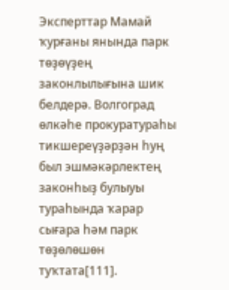Эксперттар Мамай ҡурғаны янында парк төҙөүҙең законлылығына шик белдерә. Волгоград өлкәһе прокуратураһы тикшереүҙәрҙән һуң был эшмәкәрлектең законһыҙ булыуы тураһында ҡарар сығара һәм парк төҙөлөшөн туҡтата[111].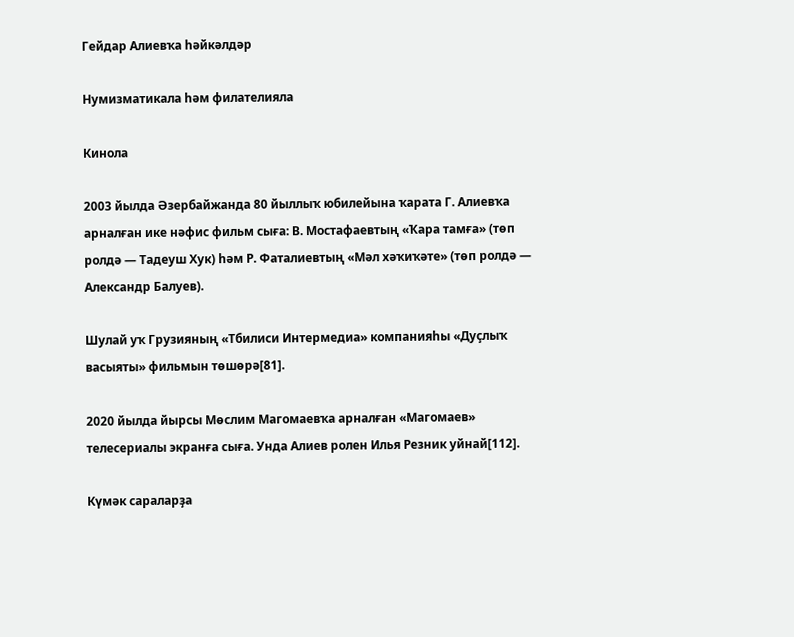Гейдар Алиевҡа һәйкәлдәр

Нумизматикала һәм филателияла

Кинола

2003 йылда Әзербайжанда 80 йыллыҡ юбилейына ҡарата Г. Алиевҡа арналған ике нәфис фильм сыға: В. Мостафаевтың «Ҡара тамға» (төп ролдә — Тадеуш Хук) һәм Р. Фаталиевтың «Мәл хәҡиҡәте» (төп ролдә — Александр Балуев).

Шулай уҡ Грузияның «Тбилиси Интермедиа» компанияһы «Дуҫлыҡ васыяты» фильмын төшөрә[81].

2020 йылда йырсы Мөслим Магомаевҡа арналған «Магомаев» телесериалы экранға сыға. Унда Алиев ролен Илья Резник уйнай[112].

Күмәк сараларҙа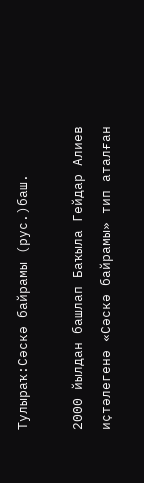Тулыраҡ:Сәскә байрамы (рус.)баш.

2000 йылдан башлап Баҡыла Гейдар Алиев иҫтәлегенә «Сәскә байрамы» тип аталған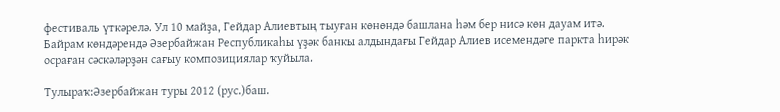фестиваль үткәрелә. Ул 10 майҙа, Гейдар Алиевтың тыуған көнөндә башлана һәм бер нисә көн дауам итә. Байрам көндәрендә Әзербайжан Республикаһы үҙәк банкы алдындағы Гейдар Алиев исемендәге паркта һирәк осраған сәскәләрҙән сағыу композициялар ҡуйыла.

Тулыраҡ:Әзербайжан туры 2012 (рус.)баш.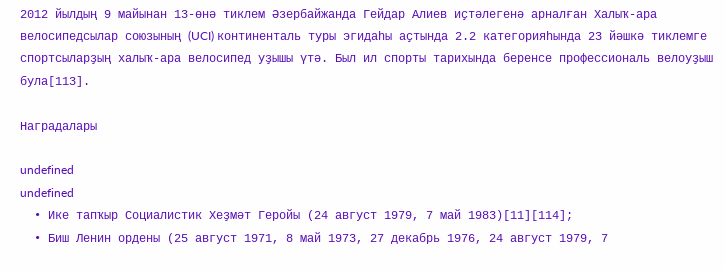2012 йылдың 9 майынан 13-өнә тиклем Әзербайжанда Гейдар Алиев иҫтәлегенә арналған Халыҡ-ара велосипедсылар союзының (UCI) континенталь туры эгидаһы аҫтында 2.2 категорияһында 23 йәшкә тиклемге спортсыларҙың халыҡ-ара велосипед уҙышы үтә. Был ил спорты тарихында беренсе профессиональ велоуҙыш була[113].

Наградалары

undefined
undefined
  • Ике тапҡыр Социалистик Хеҙмәт Геройы (24 август 1979, 7 май 1983)[11][114];
  • Биш Ленин ордены (25 август 1971, 8 май 1973, 27 декабрь 1976, 24 август 1979, 7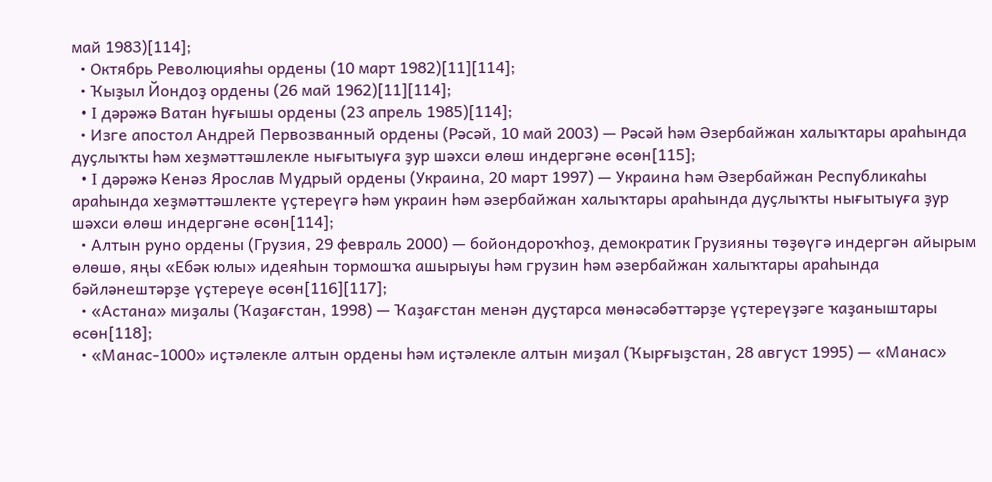май 1983)[114];
  • Октябрь Революцияһы ордены (10 март 1982)[11][114];
  • Ҡыҙыл Йондоҙ ордены (26 май 1962)[11][114];
  • I дәрәжә Ватан һуғышы ордены (23 апрель 1985)[114];
  • Изге апостол Андрей Первозванный ордены (Рәсәй, 10 май 2003) — Рәсәй һәм Әзербайжан халыҡтары араһында дуҫлыҡты һәм хеҙмәттәшлекле нығытыуға ҙур шәхси өлөш индергәне өсөн[115];
  • I дәрәжә Кенәз Ярослав Мудрый ордены (Украина, 20 март 1997) — Украина Һәм Әзербайжан Республикаһы араһында хеҙмәттәшлекте үҫтереүгә һәм украин һәм әзербайжан халыҡтары араһында дуҫлыҡты нығытыуға ҙур шәхси өлөш индергәне өсөн[114];
  • Алтын руно ордены (Грузия, 29 февраль 2000) — бойондороҡһоҙ, демократик Грузияны төҙөүгә индергән айырым өлөшө, яңы «Ебәк юлы» идеяһын тормошҡа ашырыуы һәм грузин һәм әзербайжан халыҡтары араһында бәйләнештәрҙе үҫтереүе өсөн[116][117];
  • «Астана» миҙалы (Ҡаҙағстан, 1998) — Ҡаҙағстан менән дуҫтарса мөнәсәбәттәрҙе үҫтереүҙәге ҡаҙаныштары өсөн[118];
  • «Манас-1000» иҫтәлекле алтын ордены һәм иҫтәлекле алтын миҙал (Ҡырғыҙстан, 28 август 1995) — «Манас»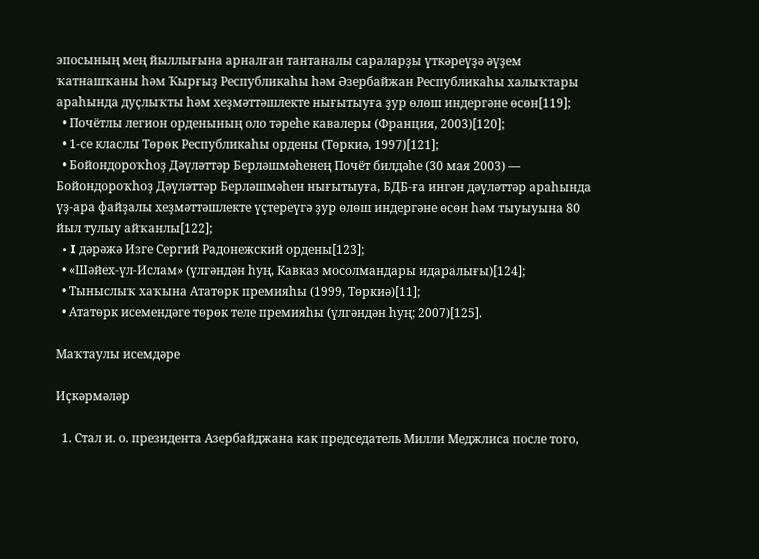эпосының мең йыллығына арналған тантаналы сараларҙы үткәреүҙә әүҙем ҡатнашҡаны һәм Ҡырғыҙ Республикаһы һәм Әзербайжан Республикаһы халыҡтары араһында дуҫлыҡты һәм хеҙмәттәшлекте нығытыуға ҙур өлөш индергәне өсөн[119];
  • Почётлы легион орденының оло тәреһе кавалеры (Франция, 2003)[120];
  • 1-се класлы Төрөк Республикаһы ордены (Төркиә, 1997)[121];
  • Бойондороҡһоҙ Дәүләттәр Берләшмәһенең Почёт билдәһе (30 мая 2003) — Бойондороҡһоҙ Дәүләттәр Берләшмәһен нығытыуға, БДБ-ға ингән дәүләттәр араһында үҙ-ара файҙалы хеҙмәттәшлекте үҫтереүгә ҙур өлөш индергәне өсөн һәм тыуыуына 80 йыл тулыу айҡанлы[122];
  • I дәрәжә Изге Сергий Радонежский ордены[123];
  • «Шәйех-үл-Ислам» (үлгәндән һуң, Кавказ мосолмандары идаралығы)[124];
  • Тыныслыҡ хаҡына Ататөрк премияһы (1999, Төркиә)[11];
  • Ататөрк исемендәге төрөк теле премияһы (үлгәндән һуң; 2007)[125].

Маҡтаулы исемдәре

Иҫкәрмәләр

  1. Стал и. о. президента Азербайджана как председатель Милли Меджлиса после того,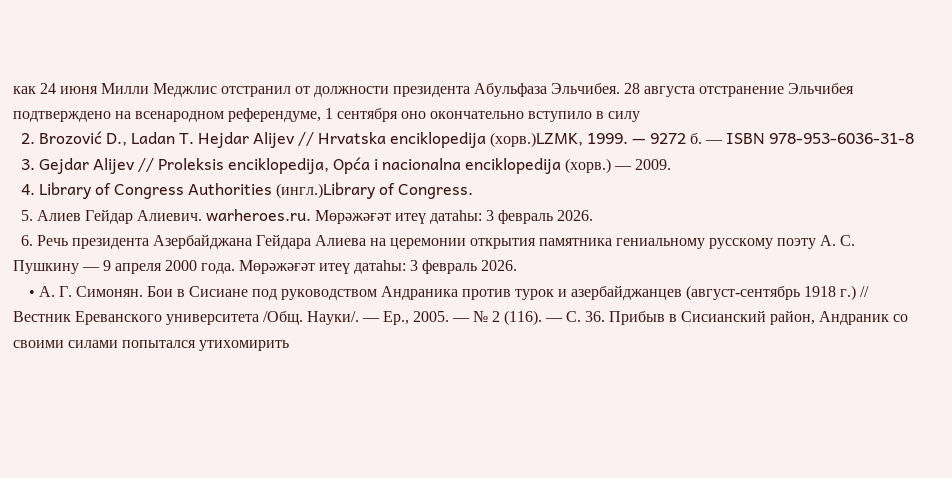как 24 июня Милли Меджлис отстранил от должности президента Абульфаза Эльчибея. 28 августа отстранение Эльчибея подтверждено на всенародном референдуме, 1 сентября оно окончательно вступило в силу
  2. Brozović D., Ladan T. Hejdar Alijev // Hrvatska enciklopedija (хорв.)LZMK, 1999. — 9272 б. — ISBN 978-953-6036-31-8
  3. Gejdar Alijev // Proleksis enciklopedija, Opća i nacionalna enciklopedija (хорв.) — 2009.
  4. Library of Congress Authorities (ингл.)Library of Congress.
  5. Алиев Гейдар Алиевич. warheroes.ru. Мөрәжәғәт итеү датаһы: 3 февраль 2026.
  6. Речь президента Азербайджана Гейдара Алиева на церемонии открытия памятника гениальному русскому поэту А. С. Пушкину — 9 апреля 2000 года. Мөрәжәғәт итеү датаһы: 3 февраль 2026.
    • А. Г. Симонян. Бои в Сисиане под руководством Андраника против турок и азербайджанцев (август-сентябрь 1918 г.) // Вестник Ереванского университета /Общ. Науки/. — Ер., 2005. — № 2 (116). — С. 36. Прибыв в Сисианский район, Андраник со своими силами попытался утихомирить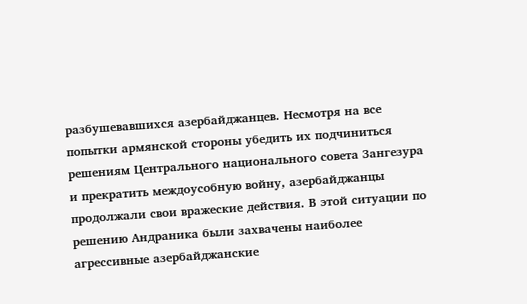разбушевавшихся азербайджанцев. Несмотря на все попытки армянской стороны убедить их подчиниться решениям Центрального национального совета Зангезура и прекратить междоусобную войну, азербайджанцы продолжали свои вражеские действия. В этой ситуации по решению Андраника были захвачены наиболее агрессивные азербайджанские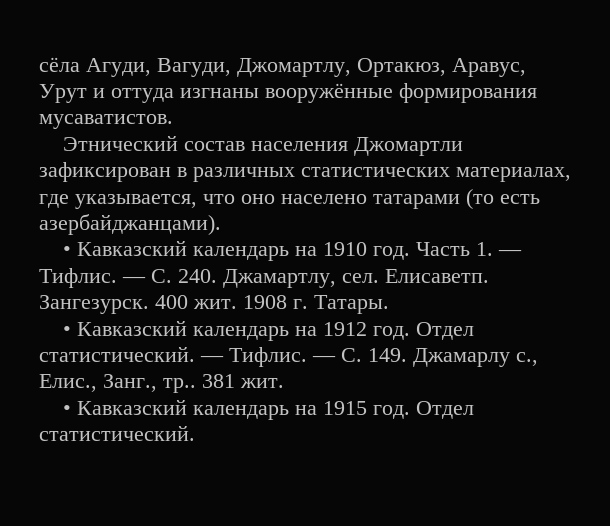сёла Агуди, Вагуди, Джомартлу, Ортакюз, Аравус, Урут и оттуда изгнаны вооружённые формирования мусаватистов.
    Этнический состав населения Джомартли зафиксирован в различных статистических материалах, где указывается, что оно населено татарами (то есть азербайджанцами).
    • Кавказский календарь на 1910 год. Часть 1. — Тифлис. — С. 240. Джамартлу, сел. Елисаветп. Зангезурск. 400 жит. 1908 г. Татары.
    • Кавказский календарь на 1912 год. Отдел статистический. — Тифлис. — С. 149. Джамарлу с., Елис., Занг., тр.. 381 жит.
    • Кавказский календарь на 1915 год. Отдел статистический.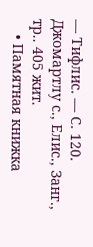— Тифлис. — С. 120. Джомартлу с., Елис., Занг., тр.. 405 жит.
    • Памятная книжка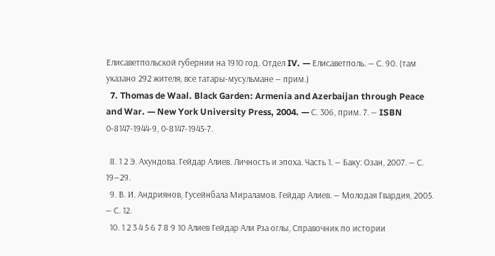Елисаветпольской губернии на 1910 год. Отдел IV. — Елисаветполь. — С. 90. (там указано 292 жителя, все татары-мусульмане — прим.)
  7. Thomas de Waal. Black Garden: Armenia and Azerbaijan through Peace and War. — New York University Press, 2004. — С. 306, прим. 7. — ISBN 0-8147-1944-9, 0-8147-1945-7.

  8. 1 2 Э. Ахундова. Гейдар Алиев. Личность и эпоха. Часть 1. — Баку: Озан, 2007. — С. 19—29.
  9. В. И. Андриянов, Гусейнбала Мираламов. Гейдар Алиев. — Молодая Гвардия, 2005. — С. 12.
  10. 1 2 3 4 5 6 7 8 9 10 Алиев Гейдар Али Рза оглы, Справочник по истории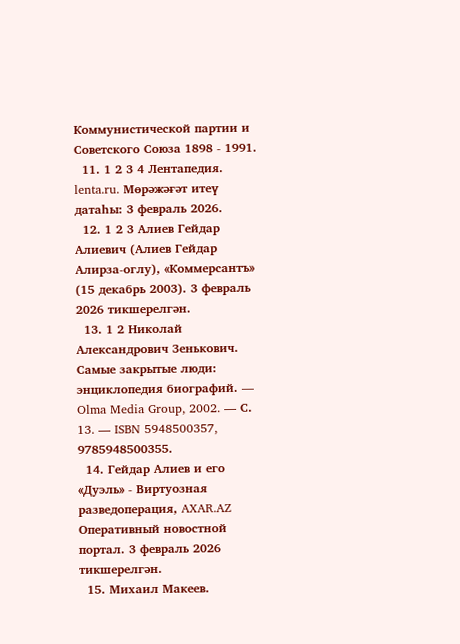Коммунистической партии и Советского Союза 1898 - 1991.
  11. 1 2 3 4 Лентапедия. lenta.ru. Мөрәжәғәт итеү датаһы: 3 февраль 2026.
  12. 1 2 3 Алиев Гейдар Алиевич (Алиев Гейдар Алирза-оглу), «Коммерсантъ» (15 декабрь 2003). 3 февраль 2026 тикшерелгән.
  13. 1 2 Николай Александрович Зенькович. Самые закрытые люди: энциклопедия биографий. — Olma Media Group, 2002. — С. 13. — ISBN 5948500357, 9785948500355.
  14. Гейдар Алиев и его «Дуэль» - Виртуозная разведоперация, AXAR.AZ Оперативный новостной портал. 3 февраль 2026 тикшерелгән.
  15. Михаил Макеев.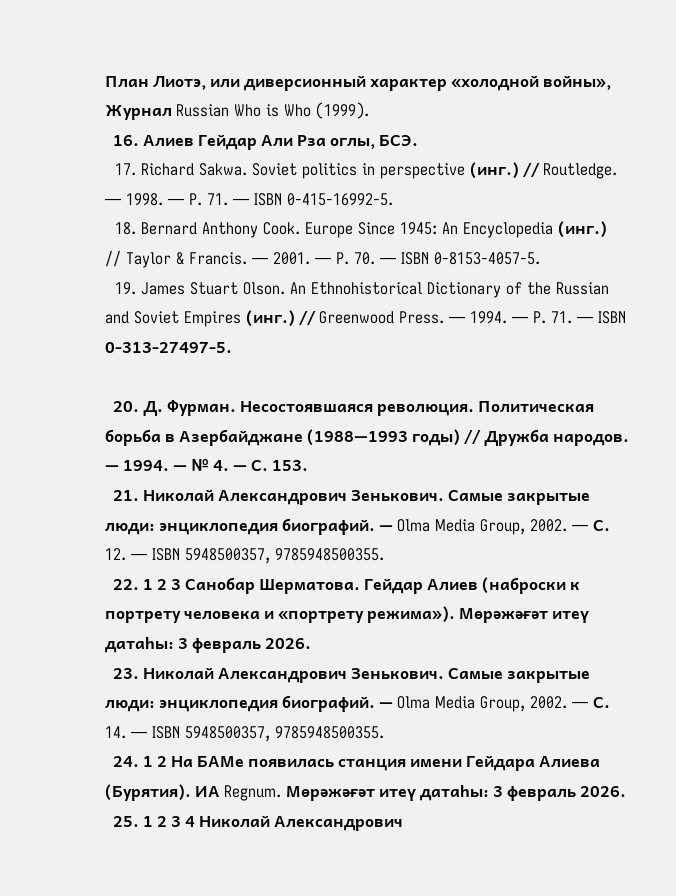План Лиотэ, или диверсионный характер «холодной войны», Журнал Russian Who is Who (1999).
  16. Алиев Гейдар Али Рза оглы, БСЭ.
  17. Richard Sakwa. Soviet politics in perspective (инг.) // Routledge. — 1998. — P. 71. — ISBN 0-415-16992-5.
  18. Bernard Anthony Cook. Europe Since 1945: An Encyclopedia (инг.) // Taylor & Francis. — 2001. — P. 70. — ISBN 0-8153-4057-5.
  19. James Stuart Olson. An Ethnohistorical Dictionary of the Russian and Soviet Empires (инг.) // Greenwood Press. — 1994. — P. 71. — ISBN 0-313-27497-5.

  20. Д. Фурман. Несостоявшаяся революция. Политическая борьба в Азербайджане (1988—1993 годы) // Дружба народов. — 1994. — № 4. — С. 153.
  21. Николай Александрович Зенькович. Самые закрытые люди: энциклопедия биографий. — Olma Media Group, 2002. — С. 12. — ISBN 5948500357, 9785948500355.
  22. 1 2 3 Санобар Шерматова. Гейдар Алиев (наброски к портрету человека и «портрету режима»). Мөрәжәғәт итеү датаһы: 3 февраль 2026.
  23. Николай Александрович Зенькович. Самые закрытые люди: энциклопедия биографий. — Olma Media Group, 2002. — С. 14. — ISBN 5948500357, 9785948500355.
  24. 1 2 На БАМе появилась станция имени Гейдара Алиева (Бурятия). ИА Regnum. Мөрәжәғәт итеү датаһы: 3 февраль 2026.
  25. 1 2 3 4 Николай Александрович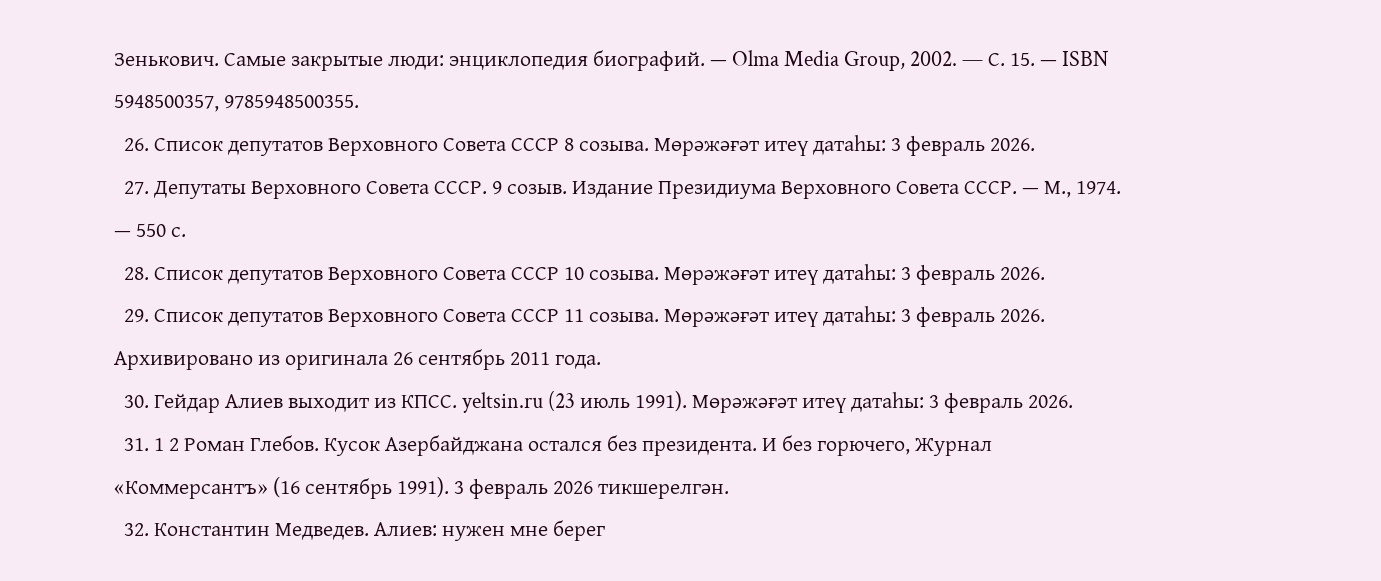Зенькович. Самые закрытые люди: энциклопедия биографий. — Olma Media Group, 2002. — С. 15. — ISBN 5948500357, 9785948500355.
  26. Список депутатов Верховного Совета СССР 8 созыва. Мөрәжәғәт итеү датаһы: 3 февраль 2026.
  27. Депутаты Верховного Совета СССР. 9 созыв. Издание Президиума Верховного Совета СССР. — М., 1974. — 550 с.
  28. Список депутатов Верховного Совета СССР 10 созыва. Мөрәжәғәт итеү датаһы: 3 февраль 2026.
  29. Список депутатов Верховного Совета СССР 11 созыва. Мөрәжәғәт итеү датаһы: 3 февраль 2026. Архивировано из оригинала 26 сентябрь 2011 года.
  30. Гейдар Алиев выходит из КПСС. yeltsin.ru (23 июль 1991). Мөрәжәғәт итеү датаһы: 3 февраль 2026.
  31. 1 2 Роман Глебов. Кусок Азербайджана остался без президента. И без горючего, Журнал «Коммерсантъ» (16 сентябрь 1991). 3 февраль 2026 тикшерелгән.
  32. Константин Медведев. Алиев: нужен мне берег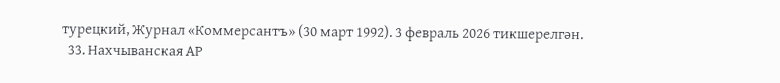турецкий, Журнал «Коммерсантъ» (30 март 1992). 3 февраль 2026 тикшерелгән.
  33. Нахчыванская АР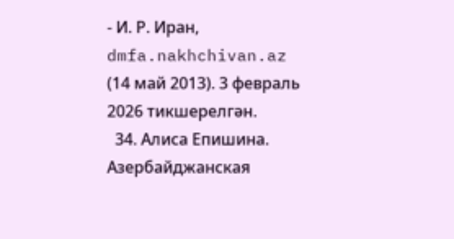- И. Р. Иран, dmfa.nakhchivan.az (14 май 2013). 3 февраль 2026 тикшерелгән.
  34. Алиса Епишина. Азербайджанская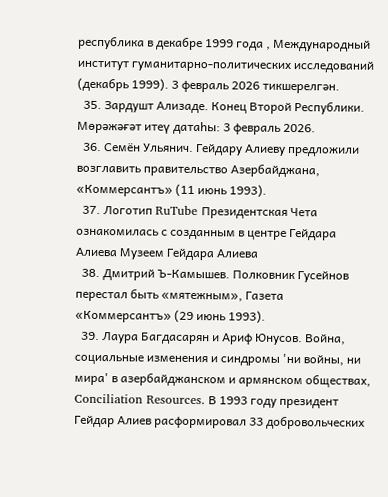республика в декабре 1999 года , Международный институт гуманитарно-политических исследований (декабрь 1999). 3 февраль 2026 тикшерелгән.
  35. Зардушт Ализаде. Конец Второй Республики. Мөрәжәғәт итеү датаһы: 3 февраль 2026.
  36. Семён Ульянич. Гейдару Алиеву предложили возглавить правительство Азербайджана, «Коммерсантъ» (11 июнь 1993).
  37. Логотип RuTube Президентская Чета ознакомилась с созданным в центре Гейдара Алиева Музеем Гейдара Алиева
  38. Дмитрий Ъ-Камышев. Полковник Гусейнов перестал быть «мятежным», Газета «Коммерсантъ» (29 июнь 1993).
  39. Лаура Багдасарян и Ариф Юнусов. Война, социальные изменения и синдромы 'ни войны, ни мира' в азербайджанском и армянском обществах, Conciliation Resources. В 1993 году президент Гейдар Алиев расформировал 33 добровольческих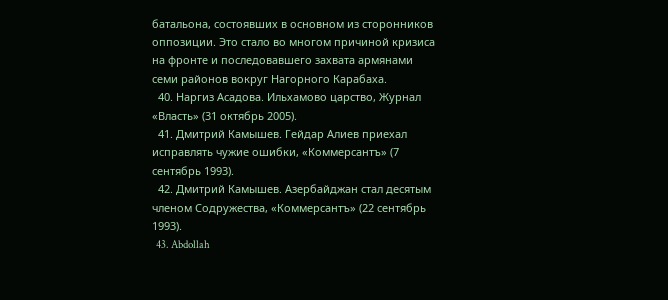батальона, состоявших в основном из сторонников оппозиции. Это стало во многом причиной кризиса на фронте и последовавшего захвата армянами семи районов вокруг Нагорного Карабаха.
  40. Наргиз Асадова. Ильхамово царство, Журнал «Власть» (31 октябрь 2005).
  41. Дмитрий Камышев. Гейдар Алиев приехал исправлять чужие ошибки, «Коммерсантъ» (7 сентябрь 1993).
  42. Дмитрий Камышев. Азербайджан стал десятым членом Содружества, «Коммерсантъ» (22 сентябрь 1993).
  43. Abdollah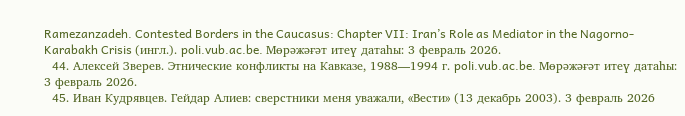Ramezanzadeh. Contested Borders in the Caucasus: Chapter VII: Iran’s Role as Mediator in the Nagorno-Karabakh Crisis (ингл.). poli.vub.ac.be. Мөрәжәғәт итеү датаһы: 3 февраль 2026.
  44. Алексей Зверев. Этнические конфликты на Кавказе, 1988—1994 г. poli.vub.ac.be. Мөрәжәғәт итеү датаһы: 3 февраль 2026.
  45. Иван Кудрявцев. Гейдар Алиев: сверстники меня уважали, «Вести» (13 декабрь 2003). 3 февраль 2026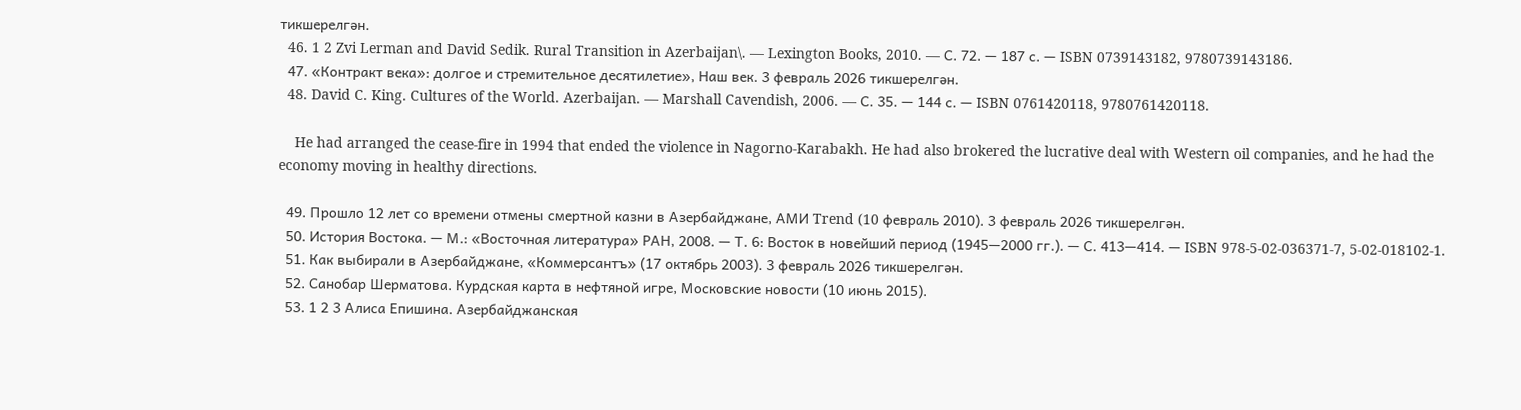тикшерелгән.
  46. 1 2 Zvi Lerman and David Sedik. Rural Transition in Azerbaijan\. — Lexington Books, 2010. — С. 72. — 187 с. — ISBN 0739143182, 9780739143186.
  47. «Контракт века»: долгое и стремительное десятилетие», Наш век. 3 февраль 2026 тикшерелгән.
  48. David C. King. Cultures of the World. Azerbaijan. — Marshall Cavendish, 2006. — С. 35. — 144 с. — ISBN 0761420118, 9780761420118.

    He had arranged the cease-fire in 1994 that ended the violence in Nagorno-Karabakh. He had also brokered the lucrative deal with Western oil companies, and he had the economy moving in healthy directions.

  49. Прошло 12 лет со времени отмены смертной казни в Азербайджане, АМИ Trend (10 февраль 2010). 3 февраль 2026 тикшерелгән.
  50. История Востока. — М.: «Восточная литература» РАН, 2008. — Т. 6: Восток в новейший период (1945—2000 гг.). — С. 413—414. — ISBN 978-5-02-036371-7, 5-02-018102-1.
  51. Как выбирали в Азербайджане, «Коммерсантъ» (17 октябрь 2003). 3 февраль 2026 тикшерелгән.
  52. Санобар Шерматова. Курдская карта в нефтяной игре, Московские новости (10 июнь 2015).
  53. 1 2 3 Алиса Епишина. Азербайджанская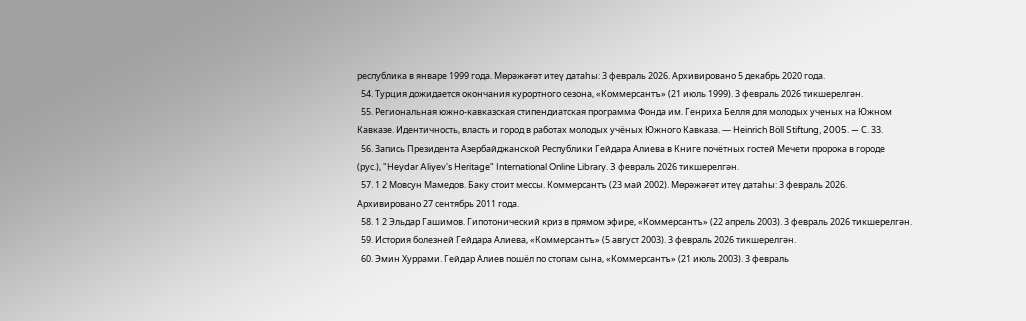республика в январе 1999 года. Мөрәжәғәт итеү датаһы: 3 февраль 2026. Архивировано 5 декабрь 2020 года.
  54. Турция дожидается окончания курортного сезона, «Коммерсантъ» (21 июль 1999). 3 февраль 2026 тикшерелгән.
  55. Региональная южно-кавказская стипендиатская программа Фонда им. Генриха Белля для молодых ученых на Южном Кавказе. Идентичность, власть и город в работах молодых учёных Южного Кавказа. — Heinrich Böll Stiftung, 2005. — С. 33.
  56. Запись Президента Азербайджанской Республики Гейдара Алиева в Книге почётных гостей Мечети пророка в городе  (рус.), "Heydar Aliyev's Heritage" International Online Library. 3 февраль 2026 тикшерелгән.
  57. 1 2 Мовсун Мамедов. Баку стоит мессы. Коммерсантъ (23 май 2002). Мөрәжәғәт итеү датаһы: 3 февраль 2026. Архивировано 27 сентябрь 2011 года.
  58. 1 2 Эльдар Гашимов. Гипотонический криз в прямом эфире, «Коммерсантъ» (22 апрель 2003). 3 февраль 2026 тикшерелгән.
  59. История болезней Гейдара Алиева, «Коммерсантъ» (5 август 2003). 3 февраль 2026 тикшерелгән.
  60. Эмин Хуррами. Гейдар Алиев пошёл по стопам сына, «Коммерсантъ» (21 июль 2003). 3 февраль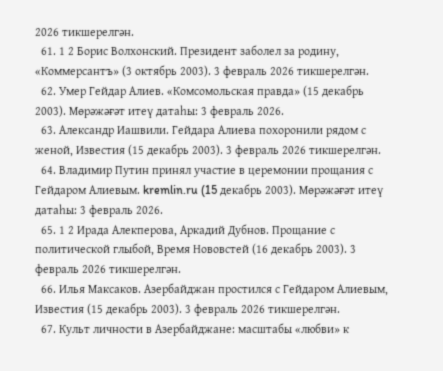2026 тикшерелгән.
  61. 1 2 Борис Волхонский. Президент заболел за родину, «Коммерсантъ» (3 октябрь 2003). 3 февраль 2026 тикшерелгән.
  62. Умер Гейдар Алиев. «Комсомольская правда» (15 декабрь 2003). Мөрәжәғәт итеү датаһы: 3 февраль 2026.
  63. Александр Иашвили. Гейдара Алиева похоронили рядом с женой, Известия (15 декабрь 2003). 3 февраль 2026 тикшерелгән.
  64. Владимир Путин принял участие в церемонии прощания с Гейдаром Алиевым. kremlin.ru (15 декабрь 2003). Мөрәжәғәт итеү датаһы: 3 февраль 2026.
  65. 1 2 Ирада Алекперова, Аркадий Дубнов. Прощание с политической глыбой, Время Нововстей (16 декабрь 2003). 3 февраль 2026 тикшерелгән.
  66. Илья Максаков. Азербайджан простился с Гейдаром Алиевым, Известия (15 декабрь 2003). 3 февраль 2026 тикшерелгән.
  67. Культ личности в Азербайджане: масштабы «любви» к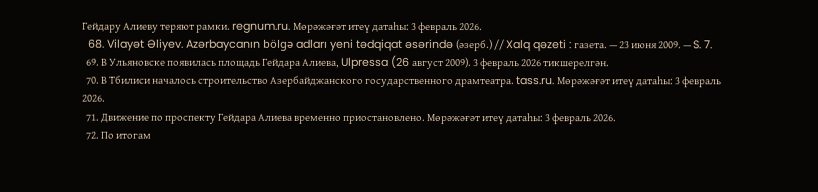Гейдару Алиеву теряют рамки. regnum.ru. Мөрәжәғәт итеү датаһы: 3 февраль 2026.
  68. Vilayət Əliyev. Azərbaycanın bölgə adları yeni tədqiqat əsərində (әзерб.) // Xalq qəzeti : газета. — 23 июня 2009. — S. 7.
  69. В Ульяновске появилась площадь Гейдара Алиева, Ulpressa (26 август 2009). 3 февраль 2026 тикшерелгән.
  70. В Тбилиси началось строительство Азербайджанского государственного драмтеатра. tass.ru. Мөрәжәғәт итеү датаһы: 3 февраль 2026.
  71. Движение по проспекту Гейдара Алиева временно приостановлено. Мөрәжәғәт итеү датаһы: 3 февраль 2026.
  72. По итогам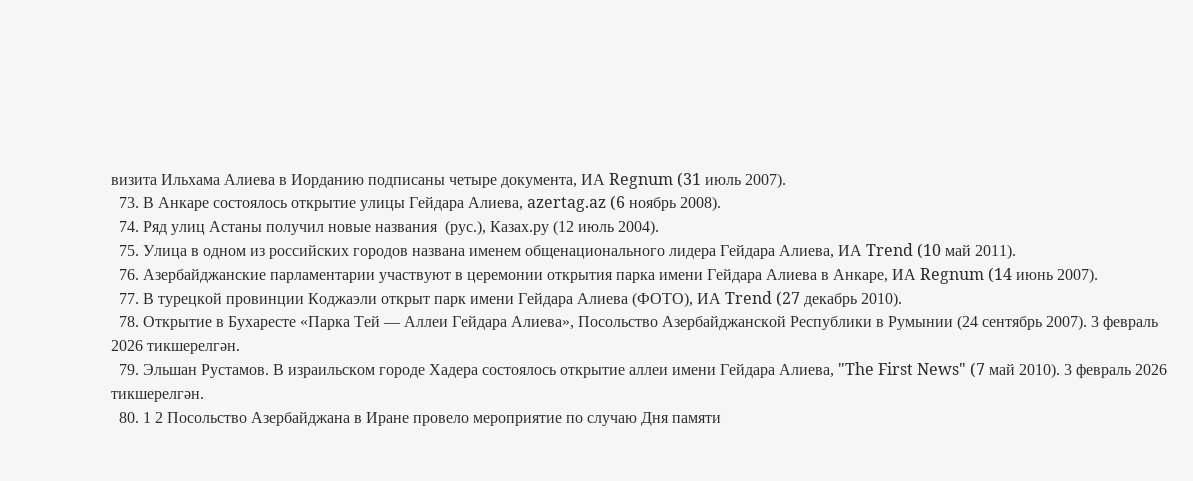визита Ильхама Алиева в Иорданию подписаны четыре документа, ИА Regnum (31 июль 2007).
  73. В Анкаре состоялось открытие улицы Гейдара Алиева, azertag.az (6 ноябрь 2008).
  74. Ряд улиц Астаны получил новые названия  (рус.), Казах.ру (12 июль 2004).
  75. Улица в одном из российских городов названа именем общенационального лидера Гейдара Алиева, ИА Trend (10 май 2011).
  76. Азербайджанские парламентарии участвуют в церемонии открытия парка имени Гейдара Алиева в Анкаре, ИА Regnum (14 июнь 2007).
  77. В турецкой провинции Коджаэли открыт парк имени Гейдара Алиева (ФОТО), ИА Trend (27 декабрь 2010).
  78. Открытие в Бухаресте «Парка Тей — Аллеи Гейдара Алиева», Посольство Азербайджанской Республики в Румынии (24 сентябрь 2007). 3 февраль 2026 тикшерелгән.
  79. Эльшан Рустамов. В израильском городе Хадера состоялось открытие аллеи имени Гейдара Алиева, "The First News" (7 май 2010). 3 февраль 2026 тикшерелгән.
  80. 1 2 Посольство Азербайджана в Иране провело мероприятие по случаю Дня памяти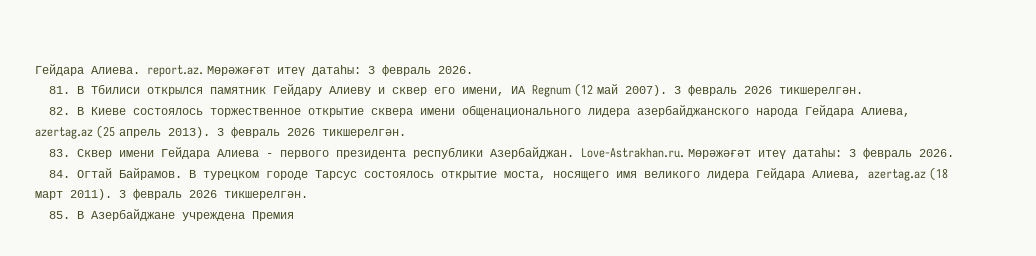Гейдара Алиева. report.az. Мөрәжәғәт итеү датаһы: 3 февраль 2026.
  81. В Тбилиси открылся памятник Гейдару Алиеву и сквер его имени, ИА Regnum (12 май 2007). 3 февраль 2026 тикшерелгән.
  82. В Киеве состоялось торжественное открытие сквера имени общенационального лидера азербайджанского народа Гейдара Алиева, azertag.az (25 апрель 2013). 3 февраль 2026 тикшерелгән.
  83. Сквер имени Гейдара Алиева - первого президента республики Азербайджан. Love-Astrakhan.ru. Мөрәжәғәт итеү датаһы: 3 февраль 2026.
  84. Огтай Байрамов. В турецком городе Тарсус состоялось открытие моста, носящего имя великого лидера Гейдара Алиева, azertag.az (18 март 2011). 3 февраль 2026 тикшерелгән.
  85. В Азербайджане учреждена Премия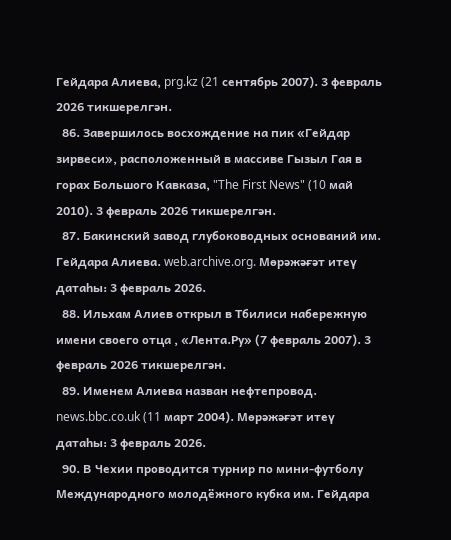Гейдара Алиева, prg.kz (21 сентябрь 2007). 3 февраль 2026 тикшерелгән.
  86. Завершилось восхождение на пик «Гейдар зирвеси», расположенный в массиве Гызыл Гая в горах Большого Кавказа, "The First News" (10 май 2010). 3 февраль 2026 тикшерелгән.
  87. Бакинский завод глубоководных оснований им. Гейдара Алиева. web.archive.org. Мөрәжәғәт итеү датаһы: 3 февраль 2026.
  88. Ильхам Алиев открыл в Тбилиси набережную имени своего отца , «Лента.Ру» (7 февраль 2007). 3 февраль 2026 тикшерелгән.
  89. Именем Алиева назван нефтепровод. news.bbc.co.uk (11 март 2004). Мөрәжәғәт итеү датаһы: 3 февраль 2026.
  90. В Чехии проводится турнир по мини-футболу Международного молодёжного кубка им. Гейдара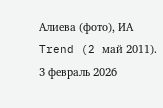Алиева (фото), ИА Trend (2 май 2011). 3 февраль 2026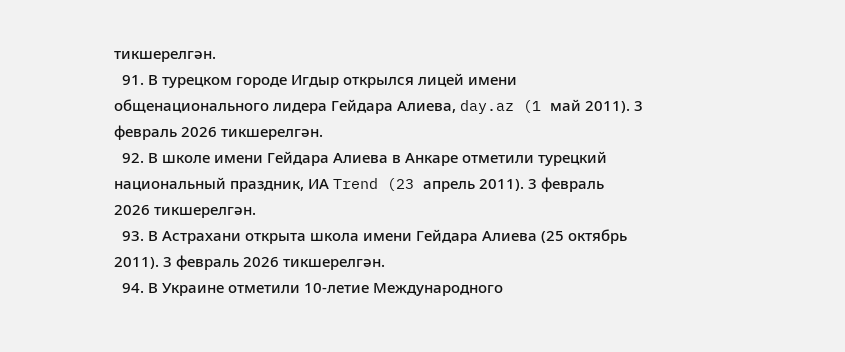тикшерелгән.
  91. В турецком городе Игдыр открылся лицей имени общенационального лидера Гейдара Алиева, day.az (1 май 2011). 3 февраль 2026 тикшерелгән.
  92. В школе имени Гейдара Алиева в Анкаре отметили турецкий национальный праздник, ИА Trend (23 апрель 2011). 3 февраль 2026 тикшерелгән.
  93. В Астрахани открыта школа имени Гейдара Алиева (25 октябрь 2011). 3 февраль 2026 тикшерелгән.
  94. В Украине отметили 10-летие Международного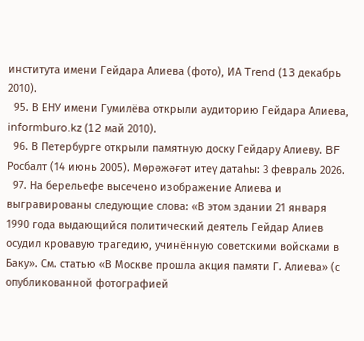института имени Гейдара Алиева (фото), ИА Trend (13 декабрь 2010).
  95. В ЕНУ имени Гумилёва открыли аудиторию Гейдара Алиева, informburo.kz (12 май 2010).
  96. В Петербурге открыли памятную доску Гейдару Алиеву. BF Росбалт (14 июнь 2005). Мөрәжәғәт итеү датаһы: 3 февраль 2026.
  97. На берельефе высечено изображение Алиева и выгравированы следующие слова: «В этом здании 21 января 1990 года выдающийся политический деятель Гейдар Алиев осудил кровавую трагедию, учинённую советскими войсками в Баку». См. статью «В Москве прошла акция памяти Г. Алиева» (с опубликованной фотографией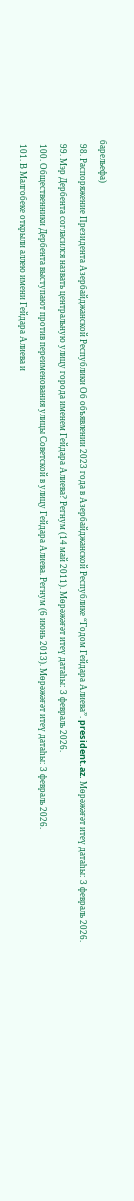барельефа)
  98. Распоряжение Президента Азербайджанской Республики Об объявлении 2023 года в Aзербайджанской Республике “Годом Гейдара Алиева”. president.az. Мөрәжәғәт итеү датаһы: 3 февраль 2026.
  99. Мэр Дербента согласился назвать центральную улицу города именем Гейдара Алиева? Регнум (14 май 2011). Мөрәжәғәт итеү датаһы: 3 февраль 2026.
  100. Общественники Дербента выступают против переименования улицы Советской в улицу Гейдара Алиева. Регнум (6 июнь 2013). Мөрәжәғәт итеү датаһы: 3 февраль 2026.
  101. В Малгобеке открыли аллею имени Гейдара Алиева и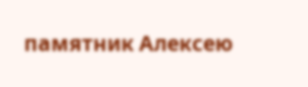памятник Алексею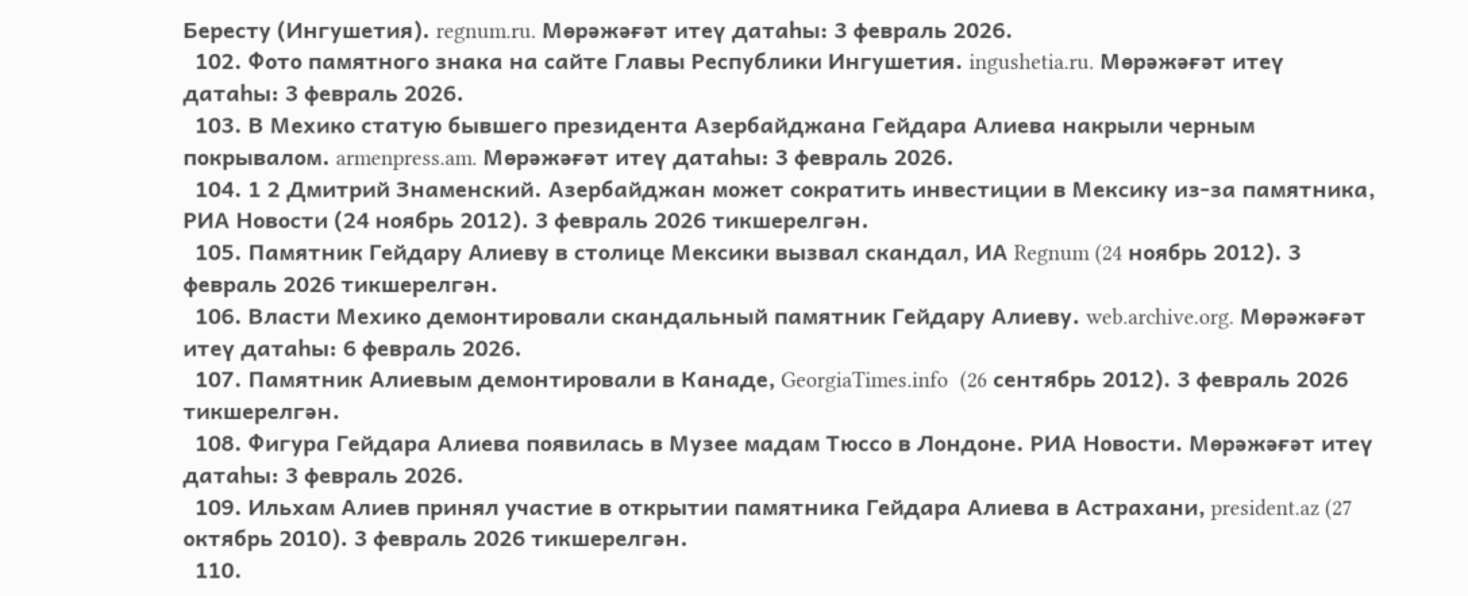Бересту (Ингушетия). regnum.ru. Мөрәжәғәт итеү датаһы: 3 февраль 2026.
  102. Фото памятного знака на сайте Главы Республики Ингушетия. ingushetia.ru. Мөрәжәғәт итеү датаһы: 3 февраль 2026.
  103. В Мехико статую бывшего президента Азербайджана Гейдара Алиева накрыли черным покрывалом. armenpress.am. Мөрәжәғәт итеү датаһы: 3 февраль 2026.
  104. 1 2 Дмитрий Знаменский. Азербайджан может сократить инвестиции в Мексику из-за памятника, РИА Новости (24 ноябрь 2012). 3 февраль 2026 тикшерелгән.
  105. Памятник Гейдару Алиеву в столице Мексики вызвал скандал, ИА Regnum (24 ноябрь 2012). 3 февраль 2026 тикшерелгән.
  106. Власти Мехико демонтировали скандальный памятник Гейдару Алиеву. web.archive.org. Мөрәжәғәт итеү датаһы: 6 февраль 2026.
  107. Памятник Алиевым демонтировали в Канаде, GeorgiaTimes.info  (26 сентябрь 2012). 3 февраль 2026 тикшерелгән.
  108. Фигура Гейдара Алиева появилась в Музее мадам Тюссо в Лондоне. РИА Новости. Мөрәжәғәт итеү датаһы: 3 февраль 2026.
  109. Ильхам Алиев принял участие в открытии памятника Гейдара Алиева в Астрахани, president.az (27 октябрь 2010). 3 февраль 2026 тикшерелгән.
  110.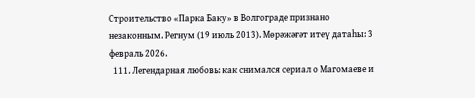Строительство «Парка Баку» в Волгограде признано незаконным. Регнум (19 июль 2013). Мөрәжәғәт итеү датаһы: 3 февраль 2026.
  111. Легендарная любовь: как снимался сериал о Магомаеве и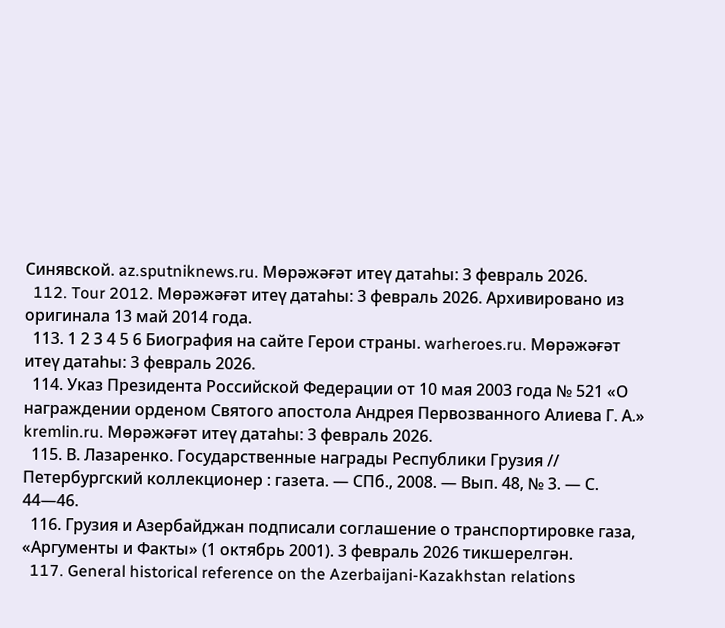Синявской. az.sputniknews.ru. Мөрәжәғәт итеү датаһы: 3 февраль 2026.
  112. Tour 2012. Мөрәжәғәт итеү датаһы: 3 февраль 2026. Архивировано из оригинала 13 май 2014 года.
  113. 1 2 3 4 5 6 Биография на сайте Герои страны. warheroes.ru. Мөрәжәғәт итеү датаһы: 3 февраль 2026.
  114. Указ Президента Российской Федерации от 10 мая 2003 года № 521 «О награждении орденом Святого апостола Андрея Первозванного Алиева Г. А.» kremlin.ru. Мөрәжәғәт итеү датаһы: 3 февраль 2026.
  115. В. Лазаренко. Государственные награды Республики Грузия // Петербургский коллекционер : газета. — СПб., 2008. — Вып. 48, № 3. — С. 44—46.
  116. Грузия и Азербайджан подписали соглашение о транспортировке газа, «Аргументы и Факты» (1 октябрь 2001). 3 февраль 2026 тикшерелгән.
  117. General historical reference on the Azerbaijani-Kazakhstan relations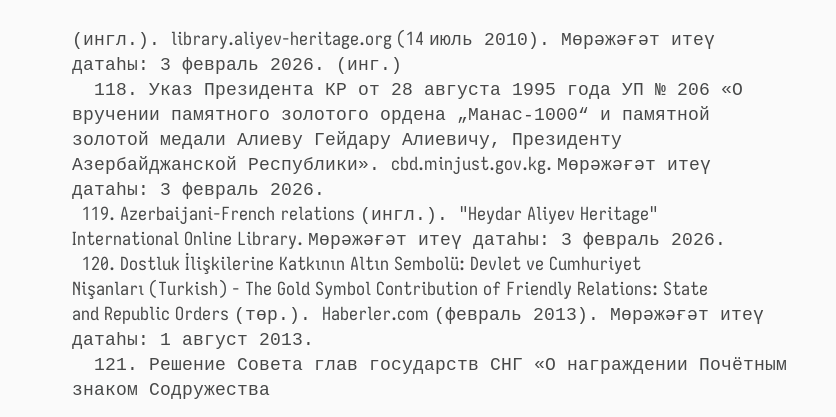(ингл.). library.aliyev-heritage.org (14 июль 2010). Мөрәжәғәт итеү датаһы: 3 февраль 2026. (инг.)
  118. Указ Президента КР от 28 августа 1995 года УП № 206 «О вручении памятного золотого ордена „Манас-1000“ и памятной золотой медали Алиеву Гейдару Алиевичу, Президенту Азербайджанской Республики». cbd.minjust.gov.kg. Мөрәжәғәт итеү датаһы: 3 февраль 2026.
  119. Azerbaijani-French relations (ингл.). "Heydar Aliyev Heritage" International Online Library. Мөрәжәғәт итеү датаһы: 3 февраль 2026.
  120. Dostluk İlişkilerine Katkının Altın Sembolü: Devlet ve Cumhuriyet Nişanları (Turkish) - The Gold Symbol Contribution of Friendly Relations: State and Republic Orders (төр.). Haberler.com (февраль 2013). Мөрәжәғәт итеү датаһы: 1 август 2013.
  121. Решение Совета глав государств СНГ «О награждении Почётным знаком Содружества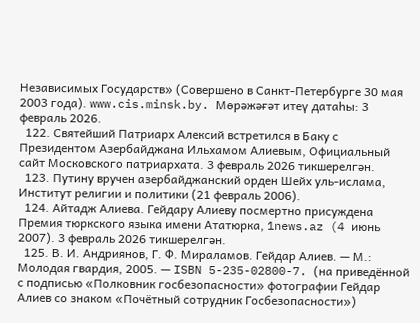Независимых Государств» (Совершено в Санкт-Петербурге 30 мая 2003 года). www.cis.minsk.by. Мөрәжәғәт итеү датаһы: 3 февраль 2026.
  122. Святейший Патриарх Алексий встретился в Баку с Президентом Азербайджана Ильхамом Алиевым, Официальный сайт Московского патриархата. 3 февраль 2026 тикшерелгән.
  123. Путину вручен азербайджанский орден Шейх уль-ислама, Институт религии и политики (21 февраль 2006).
  124. Айтадж Алиева. Гейдару Алиеву посмертно присуждена Премия тюркского языка имени Ататюрка, 1news.az (4 июнь 2007). 3 февраль 2026 тикшерелгән.
  125. В. И. Андриянов, Г. Ф. Мираламов. Гейдар Алиев. — М.: Молодая гвардия, 2005. — ISBN 5-235-02800-7. (на приведённой с подписью «Полковник госбезопасности» фотографии Гейдар Алиев со знаком «Почётный сотрудник Госбезопасности»)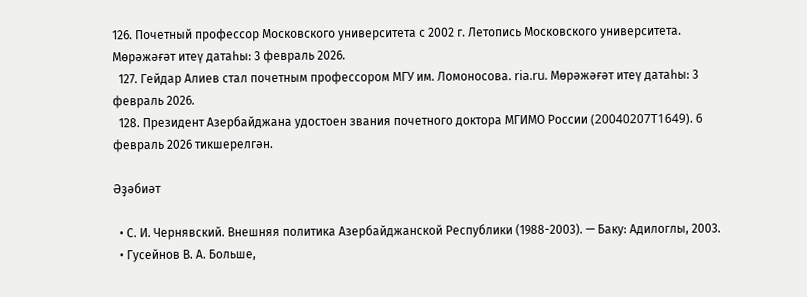126. Почетный профессор Московского университета с 2002 г. Летопись Московского университета. Мөрәжәғәт итеү датаһы: 3 февраль 2026.
  127. Гейдар Алиев стал почетным профессором МГУ им. Ломоносова. ria.ru. Мөрәжәғәт итеү датаһы: 3 февраль 2026.
  128. Президент Азербайджана удостоен звания почетного доктора МГИМО России (20040207T1649). 6 февраль 2026 тикшерелгән.

Әҙәбиәт

  • С. И. Чернявский. Внешняя политика Азербайджанской Республики (1988-2003). — Баку: Адилоглы, 2003.
  • Гусейнов В. А. Больше,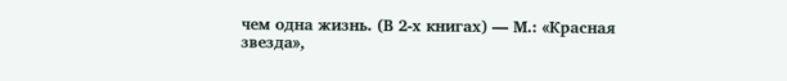чем одна жизнь. (В 2-х книгах) — М.: «Красная звезда»,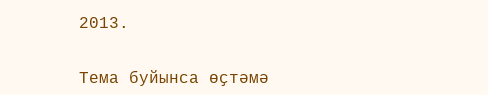2013.

Тема буйынса өҫтәмә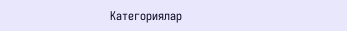Категориялар